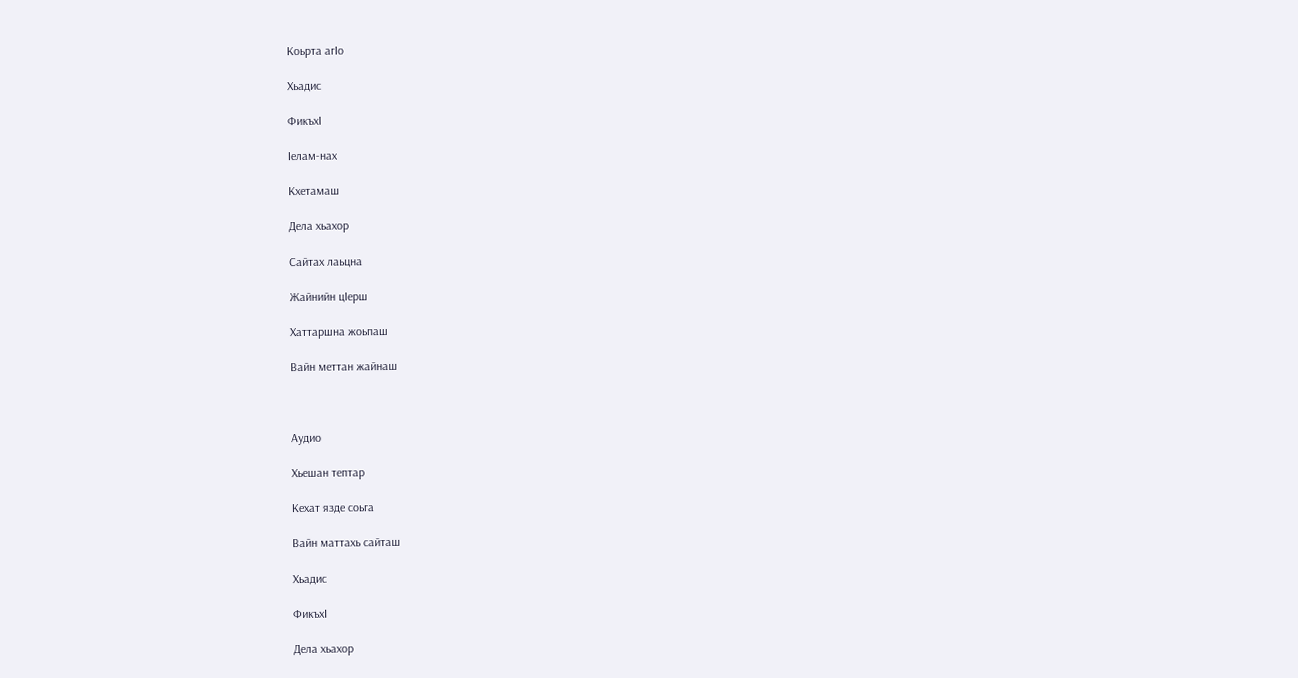Коьрта агIо

Хьадис

ФикъхI

Iелам-нах

Кхетамаш

Дела хьахор

Сайтах лаьцна

Жайнийн цIерш

Хаттаршна жоьпаш

Вайн меттан жайнаш



Аудио

Хьешан тептар

Кехат язде соьга

Вайн маттахь сайташ

Хьадис

ФикъхI

Дела хьахор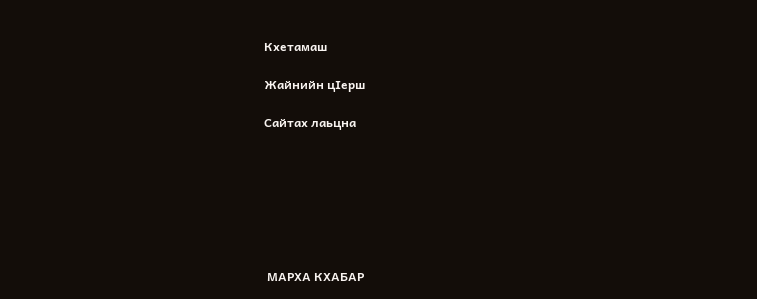Кхетамаш

Жайнийн цIерш

Сайтах лаьцна







 МАРХА КХАБАР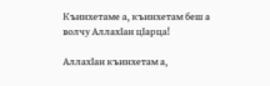Къинхетаме а, къинхетам беш а волчу АллахIан цIарца!

АллахIан къинхетам а,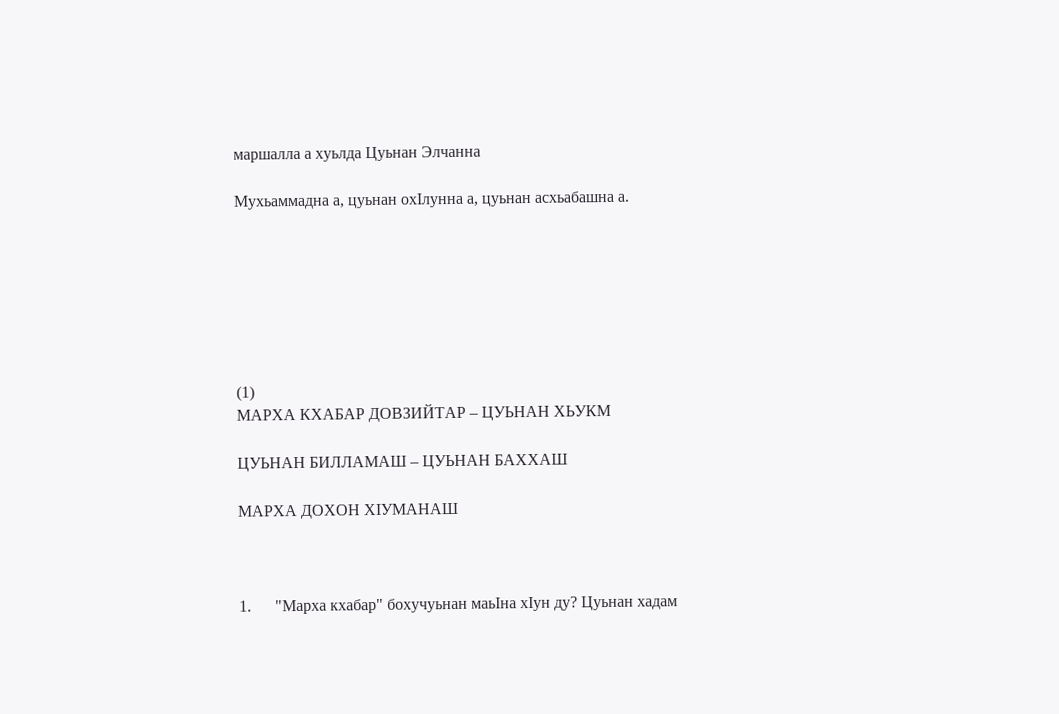маршалла а хуьлда Цуьнан Элчанна

Мухьаммадна а, цуьнан охIлунна а, цуьнан асхьабашна а.







(1)
МАРХА КХАБАР ДОВЗИЙТАР – ЦУЬНАН ХЬУКМ

ЦУЬНАН БИЛЛАМАШ – ЦУЬНАН БАХХАШ

МАРХА ДОХОН ХIУМАНАШ



1.      "Марха кхабар" бохучуьнан маьIна хIун ду? Цуьнан хадам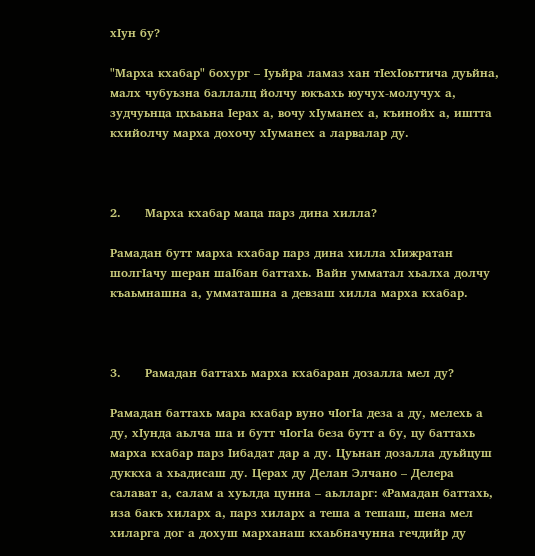хIун бу?

"Марха кхабар" бохург – Iуьйра ламаз хан тIехIоьттича дуьйна, малх чубуьзна баллалц йолчу юкъахь юучух-молучух а, зудчуьнца цхьаьна Iерах а, вочу хIуманех а, къинойх а, иштта кхийолчу марха дохочу хIуманех а ларвалар ду.



2.      Марха кхабар маца парз дина хилла?

Рамадан бутт марха кхабар парз дина хилла хIижратан шолгIачу шеран шаIбан баттахь. Вайн умматал хьалха долчу къаьмнашна а, умматашна а девзаш хилла марха кхабар.



3.      Рамадан баттахь марха кхабаран дозалла мел ду?

Рамадан баттахь мара кхабар вуно чIогIа деза а ду, мелехь а ду, хIунда аьлча ша и бутт чIогIа беза бутт а бу, цу баттахь марха кхабар парз Iибадат дар а ду. Цуьнан дозалла дуьйцуш дуккха а хьадисаш ду. Церах ду Делан Элчано – Делера салават а, салам а хуьлда цунна – аьлларг: «Рамадан баттахь, иза бакъ хиларх а, парз хиларх а теша а тешаш, шена мел хиларга дог а дохуш марханаш кхаьбначунна гечдийр ду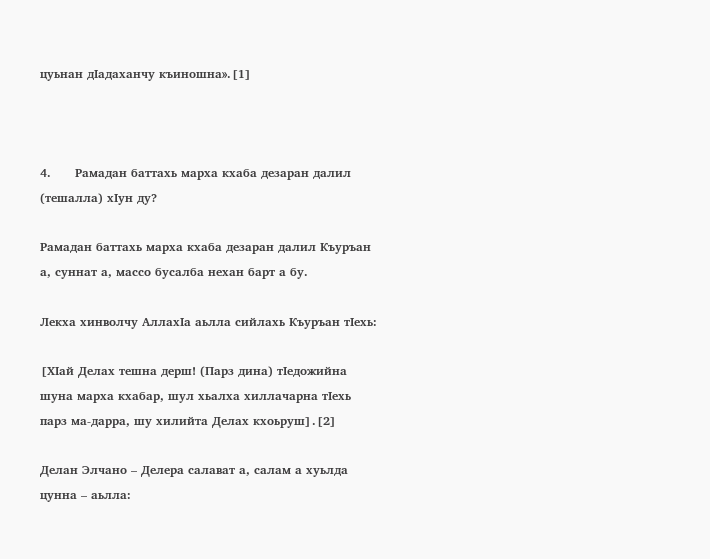цуьнан дIадаханчу къиношна».[1]



4.      Рамадан баттахь марха кхаба дезаран далил (тешалла) хIун ду?

Рамадан баттахь марха кхаба дезаран далил Къуръан а, суннат а, массо бусалба нехан барт а бу.

Лекха хинволчу АллахIа аьлла сийлахь Къуръан тIехь:

[ХIай Делах тешна дерш! (Парз дина) тIедожийна шуна марха кхабар, шул хьалха хиллачарна тIехь парз ма-дарра, шу хилийта Делах кхоьруш].[2]

Делан Элчано – Делера салават а, салам а хуьлда цунна – аьлла: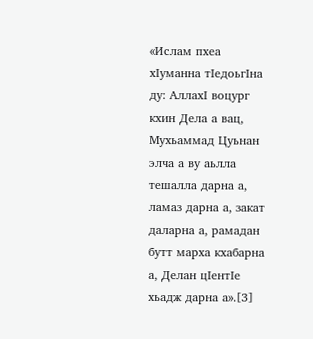«Ислам пхеа хIуманна тIедоьгIна ду: АллахI воцург кхин Дела а вац, Мухьаммад Цуьнан элча а ву аьлла тешалла дарна а, ламаз дарна а, закат даларна а, рамадан бутт марха кхабарна а, Делан цIентIе хьадж дарна а».[3]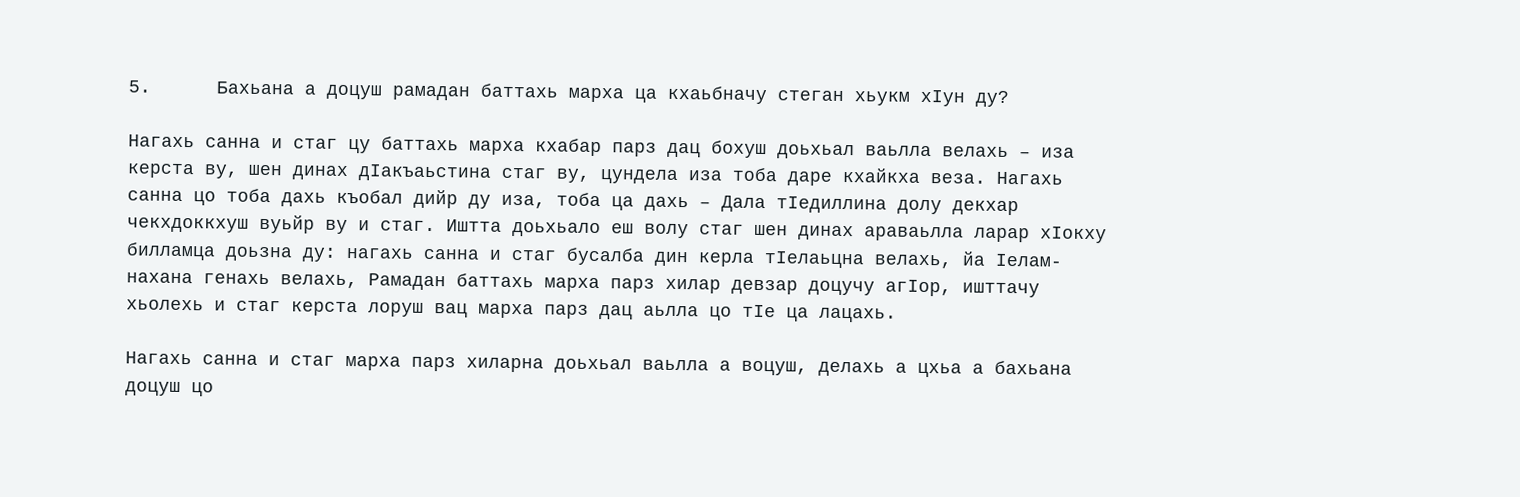5.      Бахьана а доцуш рамадан баттахь марха ца кхаьбначу стеган хьукм хIун ду?

Нагахь санна и стаг цу баттахь марха кхабар парз дац бохуш доьхьал ваьлла велахь – иза керста ву, шен динах дIакъаьстина стаг ву, цундела иза тоба даре кхайкха веза. Нагахь санна цо тоба дахь къобал дийр ду иза, тоба ца дахь – Дала тIедиллина долу декхар чекхдоккхуш вуьйр ву и стаг. Иштта доьхьало еш волу стаг шен динах араваьлла ларар хIокху билламца доьзна ду: нагахь санна и стаг бусалба дин керла тIелаьцна велахь, йа Iелам-нахана генахь велахь, Рамадан баттахь марха парз хилар девзар доцучу агIор, ишттачу хьолехь и стаг керста лоруш вац марха парз дац аьлла цо тIе ца лацахь.

Нагахь санна и стаг марха парз хиларна доьхьал ваьлла а воцуш, делахь а цхьа а бахьана доцуш цо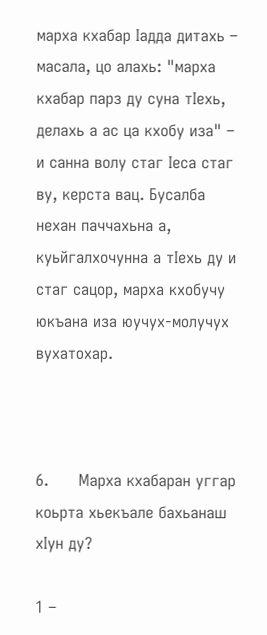марха кхабар Iадда дитахь – масала, цо алахь: "марха кхабар парз ду суна тIехь, делахь а ас ца кхобу иза" – и санна волу стаг Iеса стаг ву, керста вац. Бусалба нехан паччахьна а, куьйгалхочунна а тIехь ду и стаг сацор, марха кхобучу юкъана иза юучух-молучух вухатохар.



6.      Марха кхабаран уггар коьрта хьекъале бахьанаш хIун ду?

1 –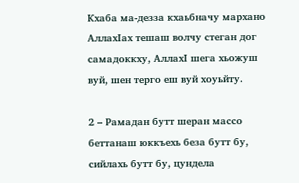Кхаба ма-дезза кхаьбначу мархано АллахIах тешаш волчу стеган дог самадоккху, АллахI шега хьожуш вуй, шен терго еш вуй хоуьйту.

2 – Рамадан бутт шеран массо беттанаш юккъехь беза бутт бу, сийлахь бутт бу, цундела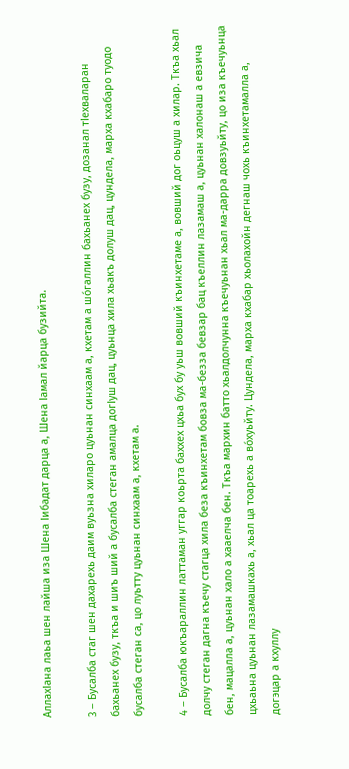АллахIана лаьа шен лайша иза Шена Iибадат дарца а, Шена Iамал йарца бузийта.

3 – Бусалба стаг шен дахарехь даим вуьзна хиларо цуьнан синхаам а, кхетам а шóгаллин бахьанех бузу, дозанал тIехваларан бахьанех бузу, ткъа и шиъ ший а бусалба стеган амалца догIуш дац, цуьнца хила хьакъ долуш дац, цундела, марха кхабаро туодо бусалба стеган са, цо луьтту цуьнан синхаам а, кхетам а.

4 – Бусалба юкъараллин латтаман уггар коьрта баххех цхьа бух бу уьш вовший къинхетаме а, вовший дог оьцуш а хилар. Ткъа хьал долчу стеган дагна къечу стагца хила беза къинхетам бовза ма-безза бевзар бац къеллин лазамаш а, цуьнан халонаш а евзича бен, мацалла а, цуьнан хало а хааелча бен. Ткъа мархин батто хьалдолчунна къечуьнан хьал ма-дарра довзуьйту, цо иза къечуьнца цхьаьна цуьнан лазамашкахь а, хьал ца тоарехь а вóхуьйту. Цундела, марха кхабар хьолахойн дегнаш чохь къинхетамалла а, догэцар а кхуллу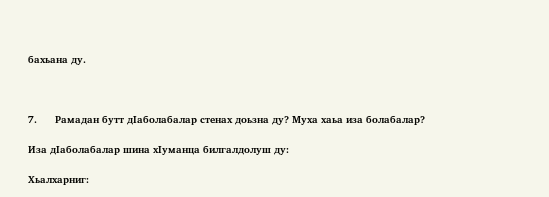бахьана ду.



7.      Рамадан бутт дIаболабалар стенах доьзна ду? Муха хаьа иза болабалар?

Иза дIаболабалар шина хIуманца билгалдолуш ду:

Хьалхарниг: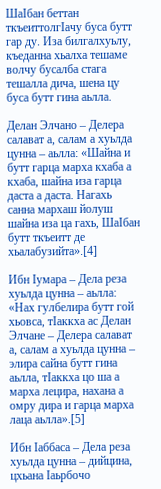ШаIбан беттан ткъеиттолгIачу буса бутт гар ду. Иза билгалхуьлу, къеданна хьалха тешаме волчу бусалба стага тешалла дича, шена цу буса бутт гина аьлла.

Делан Элчано – Делера салават а, салам а хуьлда цунна – аьлла: «Шайна и бутт гарца марха кхаба а кхаба, шайна иза гарца даста а даста. Нагахь санна мархаш йолуш шайна иза ца гахь, ШаIбан бутт ткъеитт де хьалабузийта».[4]

Ибн Iумара – Дела реза хуьлда цунна – аьлла: «Нах гулбелира бутт гой хьовса, тIаккха ас Делан Элчане – Делера салават а, салам а хуьлда цунна – элира сайна бутт гина аьлла, тIаккха цо ша а марха лецира, нахана а омру дира и гарца марха лаца аьлла».[5]

Ибн Iаббаса – Дела реза хуьлда цунна – дийцина, цхьана Iаьрбочо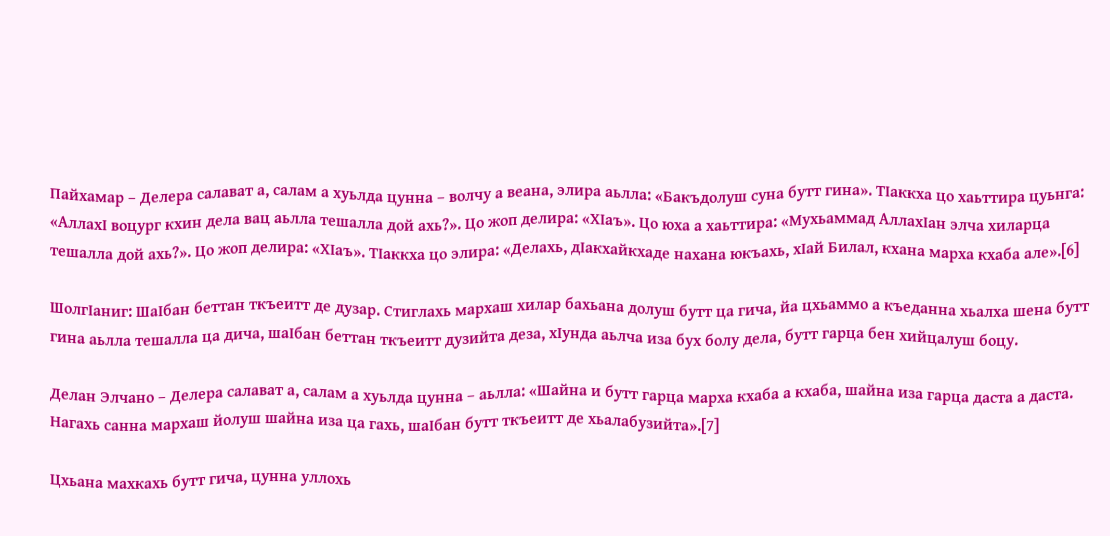Пайхамар – Делера салават а, салам а хуьлда цунна – волчу а веана, элира аьлла: «Бакъдолуш суна бутт гина». ТIаккха цо хаьттира цуьнга: «АллахI воцург кхин дела вац аьлла тешалла дой ахь?». Цо жоп делира: «ХIаъ». Цо юха а хаьттира: «Мухьаммад АллахIан элча хиларца тешалла дой ахь?». Цо жоп делира: «ХIаъ». ТIаккха цо элира: «Делахь, дIакхайкхаде нахана юкъахь, хIай Билал, кхана марха кхаба але».[6]

ШолгIаниг: ШаIбан беттан ткъеитт де дузар. Стиглахь мархаш хилар бахьана долуш бутт ца гича, йа цхьаммо а къеданна хьалха шена бутт гина аьлла тешалла ца дича, шаIбан беттан ткъеитт дузийта деза, хIунда аьлча иза бух болу дела, бутт гарца бен хийцалуш боцу.

Делан Элчано – Делера салават а, салам а хуьлда цунна – аьлла: «Шайна и бутт гарца марха кхаба а кхаба, шайна иза гарца даста а даста. Нагахь санна мархаш йолуш шайна иза ца гахь, шаIбан бутт ткъеитт де хьалабузийта».[7]

Цхьана махкахь бутт гича, цунна уллохь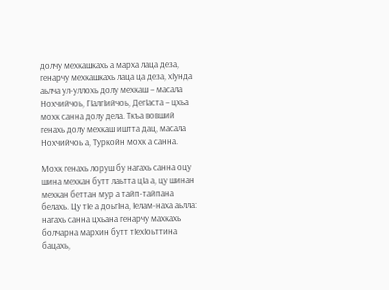долчу мехкашкахь а марха лаца деза, генарчу мехкашкахь лаца ца деза, хIунда аьлча ул-уллохь долу мехкаш – масала Нохчийчоь, ГIалгIийчоь, ДегIаста – цхьа мохк санна долу дела. Ткъа вовший генахь долу мехкаш иштта дац, масала Нохчийчоь а, Туркойн мохк а санна.

Мохк генахь лоруш бу нагахь санна оцу шина мехкан бутт лаьтта цIа а, цу шинан мехкан беттан мур а тайп-тайпана белахь. Цу тIе а доьгIна, Iелам-наха аьлла: нагахь санна цхьана генарчу махкахь болчарна мархин бутт тIехIоьттина бацахь,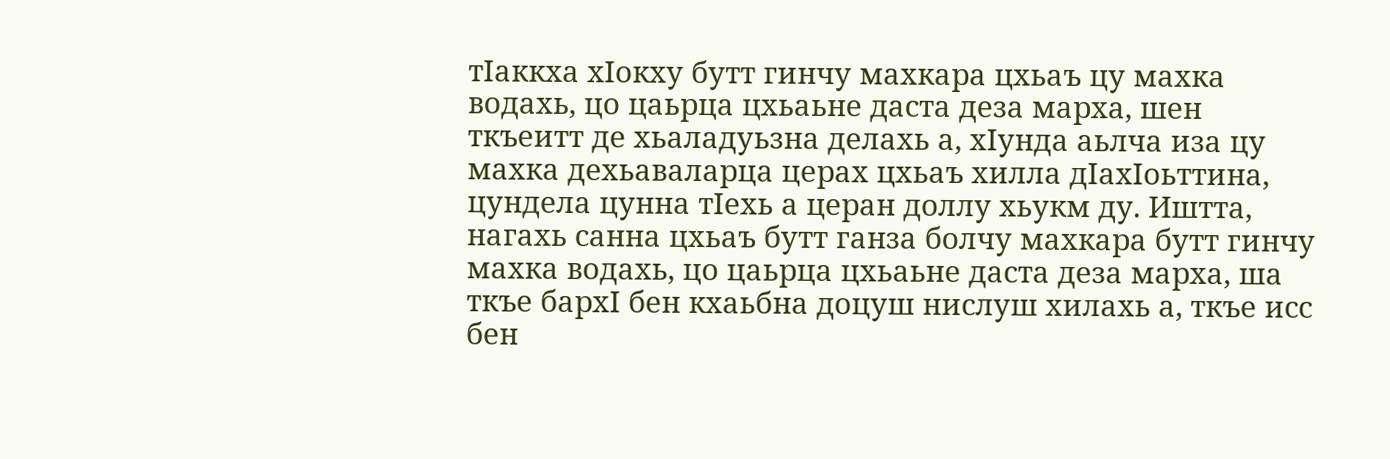тIаккха хIокху бутт гинчу махкара цхьаъ цу махка водахь, цо цаьрца цхьаьне даста деза марха, шен ткъеитт де хьаладуьзна делахь а, хIунда аьлча иза цу махка дехьаваларца церах цхьаъ хилла дIахIоьттина, цундела цунна тIехь а церан доллу хьукм ду. Иштта, нагахь санна цхьаъ бутт ганза болчу махкара бутт гинчу махка водахь, цо цаьрца цхьаьне даста деза марха, ша ткъе бархI бен кхаьбна доцуш нислуш хилахь а, ткъе исс бен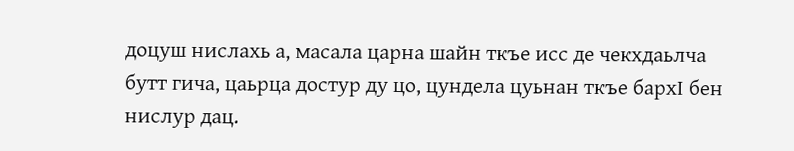доцуш нислахь а, масала царна шайн ткъе исс де чекхдаьлча бутт гича, цаьрца достур ду цо, цундела цуьнан ткъе бархI бен нислур дац.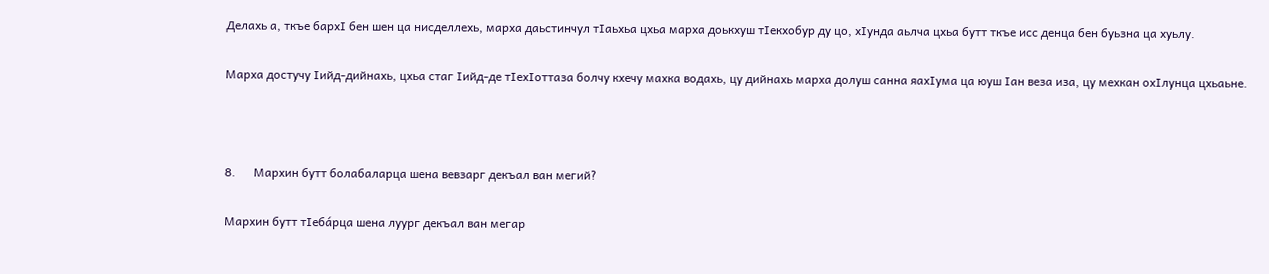Делахь а, ткъе бархI бен шен ца нисделлехь, марха даьстинчул тIаьхьа цхьа марха доькхуш тIекхобур ду цо, хIунда аьлча цхьа бутт ткъе исс денца бен буьзна ца хуьлу.

Марха достучу Iийд-дийнахь, цхьа стаг Iийд-де тIехIоттаза болчу кхечу махка водахь, цу дийнахь марха долуш санна яахIума ца юуш Iан веза иза, цу мехкан охIлунца цхьаьне.



8.      Мархин бутт болабаларца шена вевзарг декъал ван мегий?

Мархин бутт тIебáрца шена луург декъал ван мегар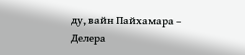ду, вайн Пайхамара – Делера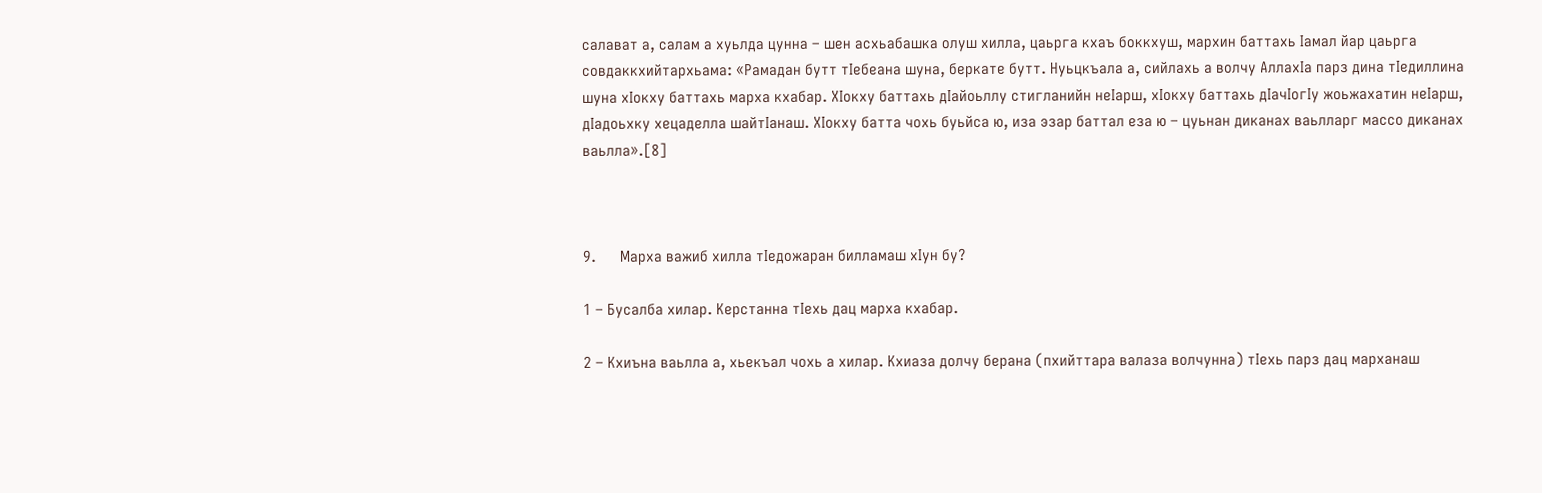салават а, салам а хуьлда цунна – шен асхьабашка олуш хилла, цаьрга кхаъ боккхуш, мархин баттахь Iамал йар цаьрга совдаккхийтархьама: «Рамадан бутт тIебеана шуна, беркате бутт. Нуьцкъала а, сийлахь а волчу АллахIа парз дина тIедиллина шуна хIокху баттахь марха кхабар. ХIокху баттахь дIайоьллу стигланийн неIарш, хIокху баттахь дIачIогIу жоьжахатин неIарш, дIадоьхку хецаделла шайтIанаш. ХIокху батта чохь буьйса ю, иза эзар баттал еза ю – цуьнан диканах ваьлларг массо диканах ваьлла».[8]



9.      Марха важиб хилла тIедожаран билламаш хIун бу?

1 – Бусалба хилар. Керстанна тIехь дац марха кхабар.

2 – Кхиъна ваьлла а, хьекъал чохь а хилар. Кхиаза долчу берана (пхийттара валаза волчунна) тIехь парз дац марханаш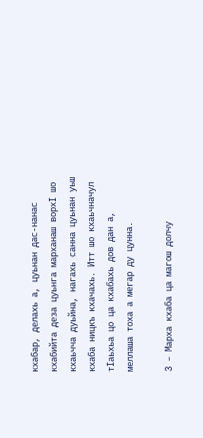кхабар, делахь а, цуьнан дас-нанас кхабийта деза цуьнга марханаш ворхI шо кхаьчча дуьйна, нагахь санна цуьнан уьш кхаба ницкъ кхачахь. Итт шо кхаьчначул тIаьхьа цо ца кхабахь дов дан а, меллаша тоха а мегар ду цунна.

3 – Марха кхаба ца магош долчу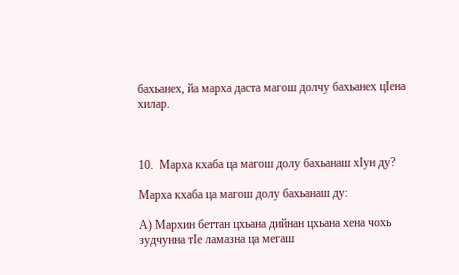бахьанех, йа марха даста магош долчу бахьанех цIена хилар.



10.  Марха кхаба ца магош долу бахьанаш хIун ду?

Марха кхаба ца магош долу бахьанаш ду:

А) Мархин беттан цхьана дийнан цхьана хена чохь зудчунна тIе ламазна ца мегаш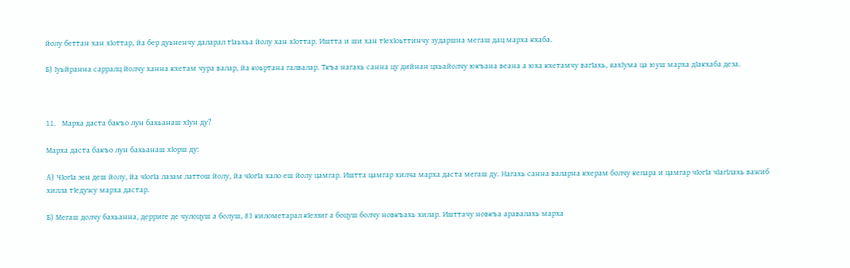йолу беттан хан хIоттар, йа бер дуьненчу даларал тIаьхьа йолу хан хIоттар. Иштта и ши хан тIехIоьттинчу зударшна мегаш дац марха кхаба.

Б) Iуьйранна сарралц йолчу ханна кхетам чура валар, йа коьртана галвалар. Ткъа нагахь санна цу дийнан цхьайолчу юкъана веана а юха кхетамчу вагIахь, яахIума ца юуш марха дIакхаба деза.



11.   Марха даста бакъо лун бахьанаш хIун ду?

Марха даста бакъо лун бахьанаш хIорш ду:

А) ЧIогIа зен деш йолу, йа чIогIа лазам латтош йолу, йа чIогIа хало еш йолу цамгар. Иштта цамгар хилча марха даста мегаш ду. Нагахь санна валарна кхерам болчу кепара и цамгар чIогIа чIагIлахь важиб хилла тIедужу марха дастар.

Б) Мегаш долчу бахьанна, дерриге де чулоцуш а болуш, 83 километарал кIеззиг а боцуш болчу новкъахь хилар. Ишттачу новкъа аравалахь марха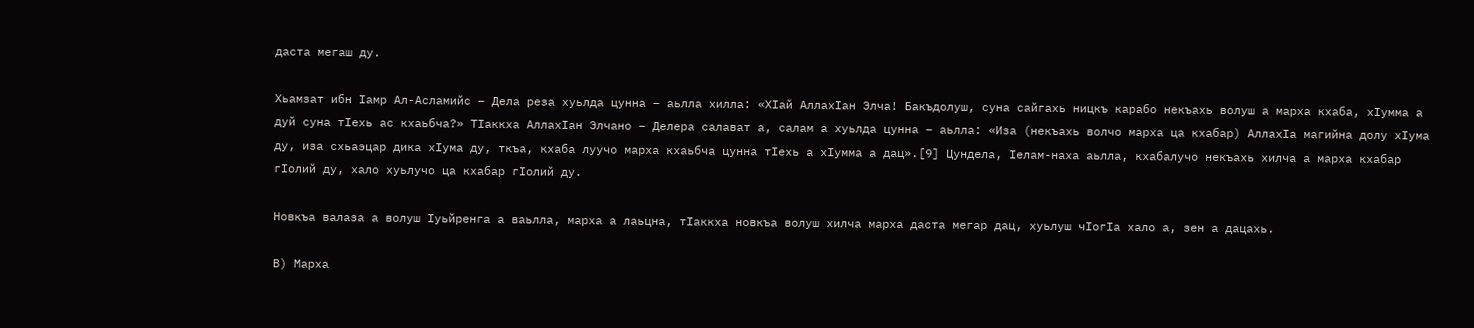даста мегаш ду.

Хьамзат ибн Iамр Ал-Асламийс – Дела реза хуьлда цунна – аьлла хилла: «ХIай АллахIан Элча! Бакъдолуш, суна сайгахь ницкъ карабо некъахь волуш а марха кхаба, хIумма а дуй суна тIехь ас кхаьбча?» ТIаккха АллахIан Элчано – Делера салават а, салам а хуьлда цунна – аьлла: «Иза (некъахь волчо марха ца кхабар) АллахIа магийна долу хIума ду, иза схьаэцар дика хIума ду, ткъа, кхаба луучо марха кхаьбча цунна тIехь а хIумма а дац».[9] Цундела, Iелам-наха аьлла, кхабалучо некъахь хилча а марха кхабар гIолий ду, хало хуьлучо ца кхабар гIолий ду.

Новкъа валаза а волуш Iуьйренга а ваьлла, марха а лаьцна, тIаккха новкъа волуш хилча марха даста мегар дац, хуьлуш чIогIа хало а, зен а дацахь.

В) Марха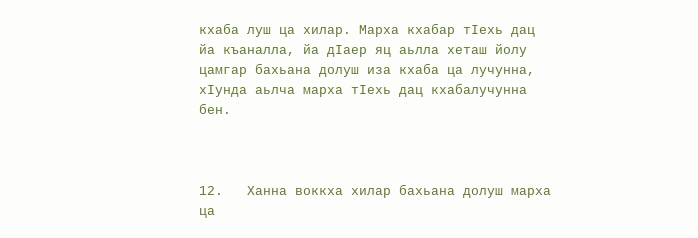кхаба луш ца хилар. Марха кхабар тIехь дац йа къаналла, йа дIаер яц аьлла хеташ йолу цамгар бахьана долуш иза кхаба ца лучунна, хIунда аьлча марха тIехь дац кхабалучунна бен.



12.   Ханна воккха хилар бахьана долуш марха ца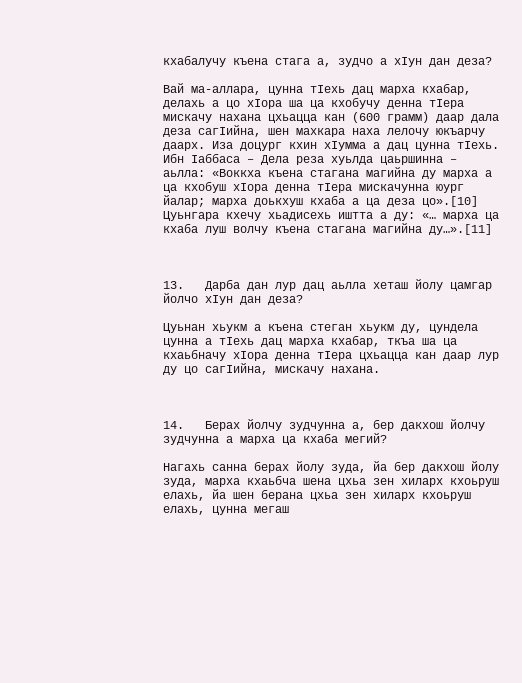кхабалучу къена стага а, зудчо а хIун дан деза?

Вай ма-аллара, цунна тIехь дац марха кхабар, делахь а цо хIора ша ца кхобучу денна тIера мискачу нахана цхьацца кан (600 грамм) даар дала деза сагIийна, шен махкара наха лелочу юкъарчу даарх. Иза доцург кхин хIумма а дац цунна тIехь. Ибн Iаббаса – Дела реза хуьлда цаьршинна – аьлла: «Воккха къена стагана магийна ду марха а ца кхобуш хIора денна тIера мискачунна юург йалар; марха доькхуш кхаба а ца деза цо».[10] Цуьнгара кхечу хьадисехь иштта а ду: «… марха ца кхаба луш волчу къена стагана магийна ду…».[11]



13.   Дарба дан лур дац аьлла хеташ йолу цамгар йолчо хIун дан деза?

Цуьнан хьукм а къена стеган хьукм ду, цундела цунна а тIехь дац марха кхабар, ткъа ша ца кхаьбначу хIора денна тIера цхьацца кан даар лур ду цо сагIийна, мискачу нахана.



14.   Берах йолчу зудчунна а, бер дакхош йолчу зудчунна а марха ца кхаба мегий?

Нагахь санна берах йолу зуда, йа бер дакхош йолу зуда, марха кхаьбча шена цхьа зен хиларх кхоьруш елахь, йа шен берана цхьа зен хиларх кхоьруш елахь, цунна мегаш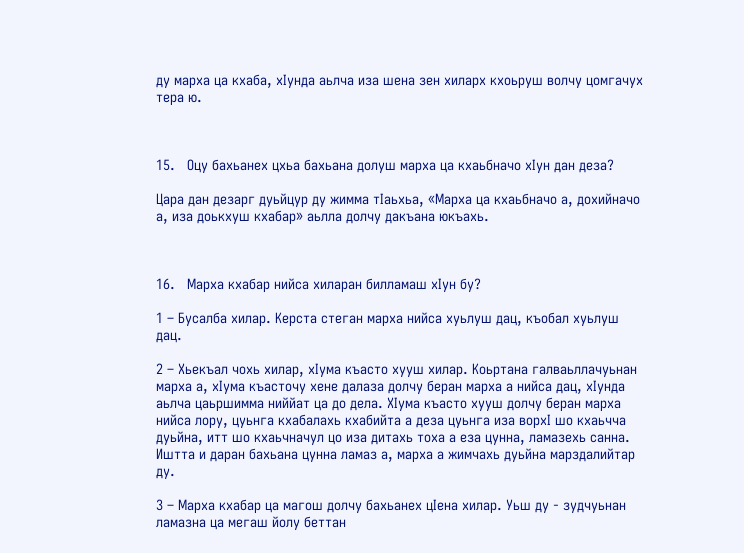ду марха ца кхаба, хIунда аьлча иза шена зен хиларх кхоьруш волчу цомгачух тера ю.



15.   Оцу бахьанех цхьа бахьана долуш марха ца кхаьбначо хIун дан деза?

Цара дан дезарг дуьйцур ду жимма тIаьхьа, «Марха ца кхаьбначо а, дохийначо а, иза доькхуш кхабар» аьлла долчу дакъана юкъахь.



16.   Марха кхабар нийса хиларан билламаш хIун бу?

1 – Бусалба хилар. Керста стеган марха нийса хуьлуш дац, къобал хуьлуш дац.

2 – Хьекъал чохь хилар, хIума къасто хууш хилар. Коьртана галваьллачуьнан марха а, хIума къасточу хене далаза долчу беран марха а нийса дац, хIунда аьлча цаьршимма ниййат ца до дела. ХIума къасто хууш долчу беран марха нийса лору, цуьнга кхабалахь кхабийта а деза цуьнга иза ворхI шо кхаьчча дуьйна, итт шо кхаьчначул цо иза дитахь тоха а еза цунна, ламазехь санна. Иштта и даран бахьана цунна ламаз а, марха а жимчахь дуьйна марздалийтар ду.

3 – Марха кхабар ца магош долчу бахьанех цIена хилар. Уьш ду - зудчуьнан ламазна ца мегаш йолу беттан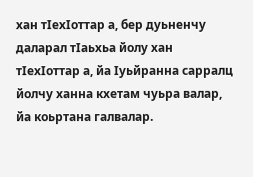хан тIехIоттар а, бер дуьненчу даларал тIаьхьа йолу хан тIехIоттар а, йа Iуьйранна сарралц йолчу ханна кхетам чуьра валар, йа коьртана галвалар.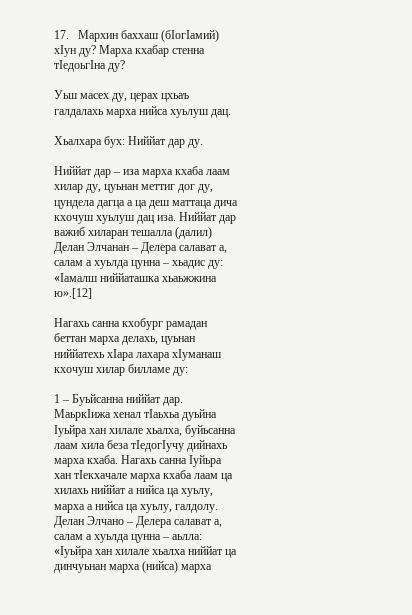17.   Мархин баххаш (бIогIамий) хIун ду? Марха кхабар стенна тIедоьгIна ду?

Уьш масех ду, церах цхьаъ галдалахь марха нийса хуьлуш дац.

Хьалхара бух: Ниййат дар ду.

Ниййат дар – иза марха кхаба лаам хилар ду, цуьнан меттиг дог ду, цундела дагца а ца деш маттаца дича кхочуш хуьлуш дац иза. Ниййат дар важиб хиларан тешалла (далил) Делан Элчанан – Делера салават а, салам а хуьлда цунна – хьадис ду: «Iамалш ниййаташка хьаьжжина ю».[12]

Нагахь санна кхобург рамадан беттан марха делахь, цуьнан ниййатехь хIара лахара хIуманаш кхочуш хилар билламе ду:

1 – Буьйсанна ниййат дар. МаьркIижа хенал тIаьхьа дуьйна Iуьйра хан хилале хьалха, буйьсанна лаам хила беза тIедогIучу дийнахь марха кхаба. Нагахь санна Iуйьра хан тIекхачале марха кхаба лаам ца хилахь ниййат а нийса ца хуьлу, марха а нийса ца хуьлу, галдолу. Делан Элчано – Делера салават а, салам а хуьлда цунна – аьлла: «Iуьйра хан хилале хьалха ниййат ца динчуьнан марха (нийса) марха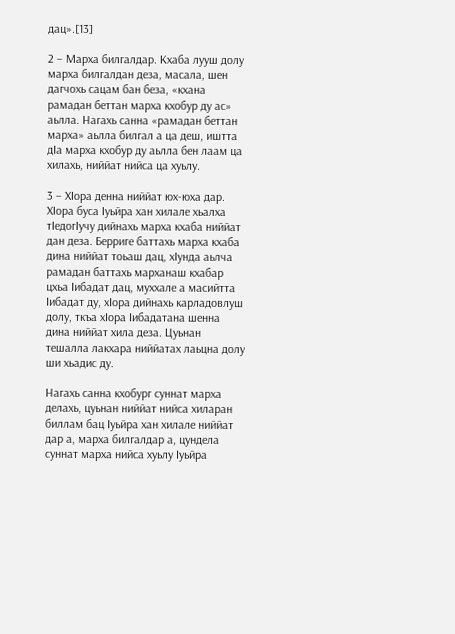дац».[13]

2 – Марха билгалдар. Кхаба лууш долу марха билгалдан деза, масала, шен дагчохь сацам бан беза, «кхана рамадан беттан марха кхобур ду ас» аьлла. Нагахь санна «рамадан беттан марха» аьлла билгал а ца деш, иштта дIа марха кхобур ду аьлла бен лаам ца хилахь, ниййат нийса ца хуьлу.

3 – ХIора денна ниййат юх-юха дар. ХIора буса Iуьйра хан хилале хьалха тIедогIучу дийнахь марха кхаба ниййат дан деза. Берриге баттахь марха кхаба дина ниййат тоьаш дац, хIунда аьлча рамадан баттахь марханаш кхабар цхьа Iибадат дац, муххале а масийтта Iибадат ду, хIора дийнахь карладовлуш долу, ткъа хIора Iибадатана шенна дина ниййат хила деза. Цуьнан тешалла лакхара ниййатах лаьцна долу ши хьадис ду.

Нагахь санна кхобург суннат марха делахь, цуьнан ниййат нийса хиларан биллам бац Iуьйра хан хилале ниййат дар а, марха билгалдар а, цундела суннат марха нийса хуьлу Iуьйра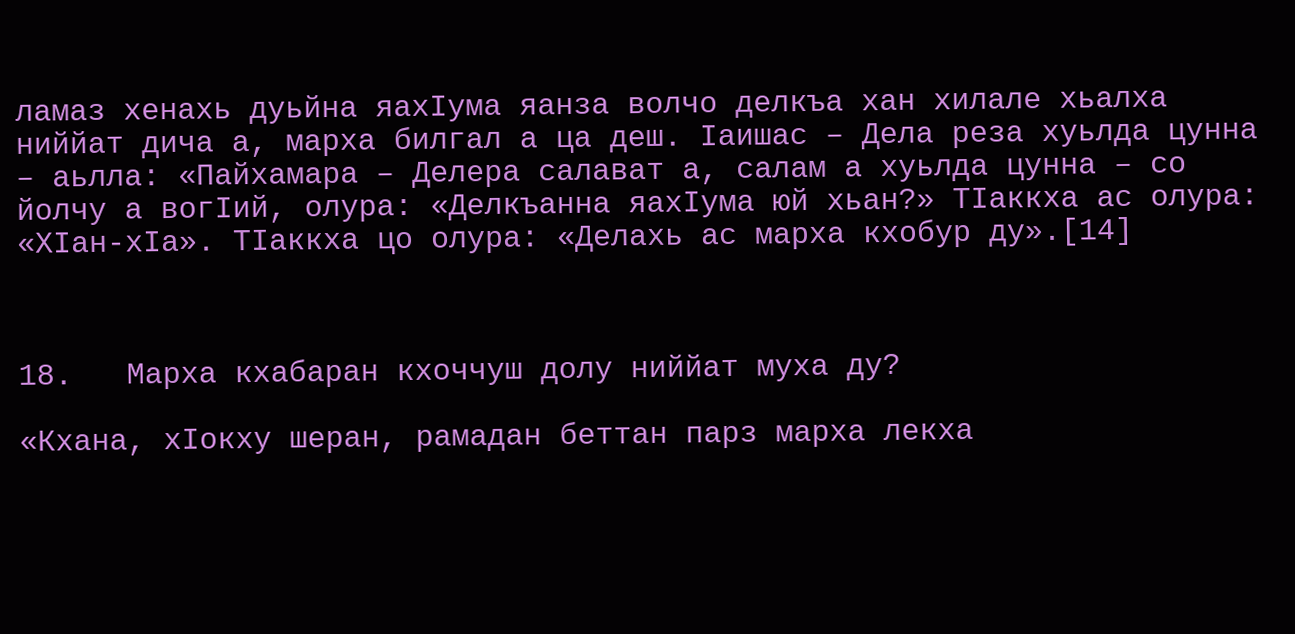ламаз хенахь дуьйна яахIума яанза волчо делкъа хан хилале хьалха ниййат дича а, марха билгал а ца деш. Iаишас – Дела реза хуьлда цунна – аьлла: «Пайхамара – Делера салават а, салам а хуьлда цунна – со йолчу а вогIий, олура: «Делкъанна яахIума юй хьан?» ТIаккха ас олура: «ХIан-хIа». ТIаккха цо олура: «Делахь ас марха кхобур ду».[14]



18.   Марха кхабаран кхоччуш долу ниййат муха ду?

«Кхана, хIокху шеран, рамадан беттан парз марха лекха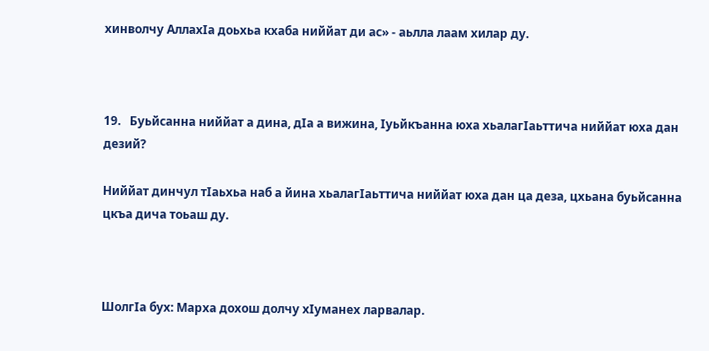хинволчу АллахIа доьхьа кхаба ниййат ди ас» - аьлла лаам хилар ду.



19.   Буьйсанна ниййат а дина, дIа а вижина, Iуьйкъанна юха хьалагIаьттича ниййат юха дан дезий?

Ниййат динчул тIаьхьа наб а йина хьалагIаьттича ниййат юха дан ца деза, цхьана буьйсанна цкъа дича тоьаш ду.



ШолгIа бух: Марха дохош долчу хIуманех ларвалар.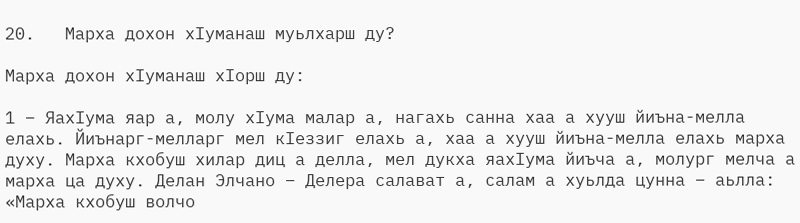20.   Марха дохон хIуманаш муьлхарш ду?

Марха дохон хIуманаш хIорш ду:

1 – ЯахIума яар а, молу хIума малар а, нагахь санна хаа а хууш йиъна-мелла елахь. Йиънарг-мелларг мел кIеззиг елахь а, хаа а хууш йиъна-мелла елахь марха духу. Марха кхобуш хилар диц а делла, мел дукха яахIума йиъча а, молург мелча а марха ца духу. Делан Элчано – Делера салават а, салам а хуьлда цунна – аьлла: «Марха кхобуш волчо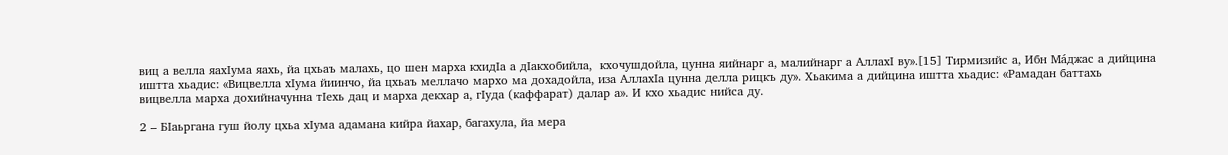виц а велла яахIума яахь, йа цхьаъ малахь, цо шен марха кхидIа а дIакхобийла,  кхочушдойла, цунна яийнарг а, малийнарг а АллахI ву».[15] Тирмизийс а, Ибн Мáджас а дийцина иштта хьадис: «Вицвелла хIума йиинчо, йа цхьаъ меллачо мархо ма дохадойла, иза АллахIа цунна делла рицкъ ду». Хьакима а дийцина иштта хьадис: «Рамадан баттахь вицвелла марха дохийначунна тIехь дац и марха декхар а, гIуда (каффарат) далар а». И кхо хьадис нийса ду.

2 – БIаьргана гуш йолу цхьа хIума адамана кийра йахар, багахула, йа мера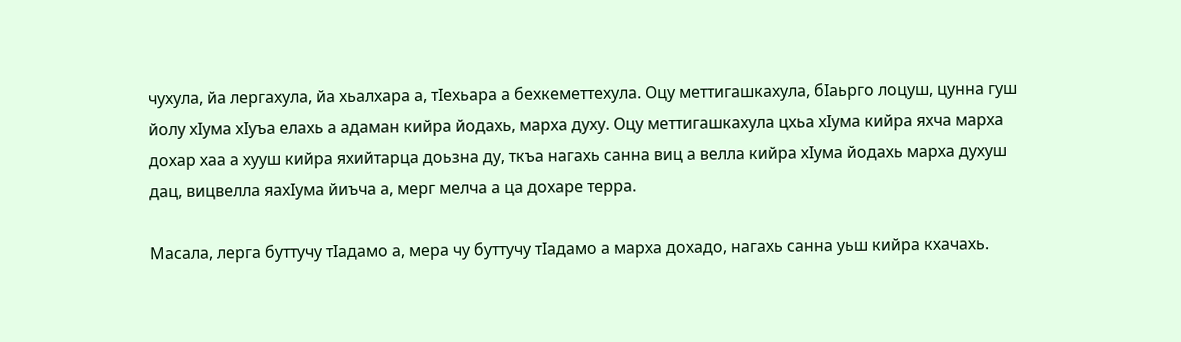чухула, йа лергахула, йа хьалхара а, тIехьара а бехкеметтехула. Оцу меттигашкахула, бIаьрго лоцуш, цунна гуш йолу хIума хIуъа елахь а адаман кийра йодахь, марха духу. Оцу меттигашкахула цхьа хIума кийра яхча марха дохар хаа а хууш кийра яхийтарца доьзна ду, ткъа нагахь санна виц а велла кийра хIума йодахь марха духуш дац, вицвелла яахIума йиъча а, мерг мелча а ца дохаре терра.

Масала, лерга буттучу тIадамо а, мера чу буттучу тIадамо а марха дохадо, нагахь санна уьш кийра кхачахь.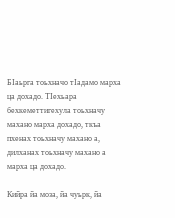БIаьрга тоьхначо тIадамо марха ца дохадо. ТIехьара бехкеметтигехула тоьхначу махано марха дохадо, ткъа пхенах тоьхначу махано а, дилханах тоьхначу махано а марха ца дохадо.

Кийра йа моза, йа чуьрк, йа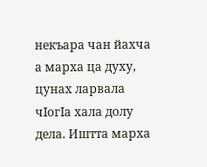некъара чан йахча а марха ца духу, цунах ларвала чIогIа хала долу дела. Иштта марха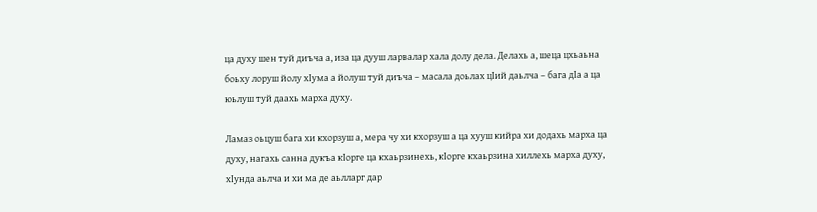ца духу шен туй диъча а, иза ца дууш ларвалар хала долу дела. Делахь а, шеца цхьаьна боьху лоруш йолу хIума а йолуш туй диъча – масала доьлах цIий даьлча – бага дIа а ца юьлуш туй даахь марха духу.

Ламаз оьцуш бага хи кхорзуш а, мера чу хи кхорзуш а ца хууш кийра хи додахь марха ца духу, нагахь санна дукъа кIорге ца кхаьрзинехь, кIорге кхаьрзина хиллехь марха духу, хIунда аьлча и хи ма де аьлларг дар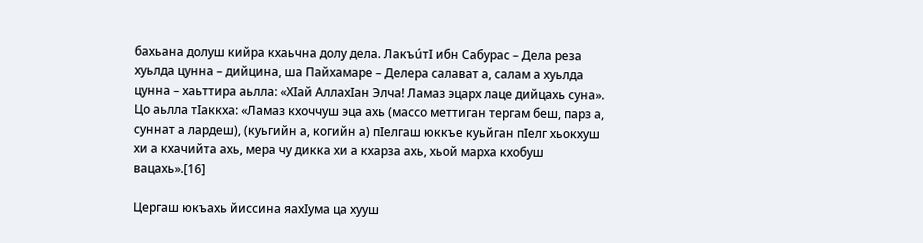бахьана долуш кийра кхаьчна долу дела. ЛакъúтI ибн Сабурас – Дела реза хуьлда цунна – дийцина, ша Пайхамаре – Делера салават а, салам а хуьлда цунна – хаьттира аьлла: «ХIай АллахIан Элча! Ламаз эцарх лаце дийцахь суна». Цо аьлла тIаккха: «Ламаз кхоччуш эца ахь (массо меттиган тергам беш, парз а, суннат а лардеш), (куьгийн а, когийн а) пIелгаш юккъе куьйган пIелг хьокхуш хи а кхачийта ахь, мера чу дикка хи а кхарза ахь, хьой марха кхобуш вацахь».[16]

Цергаш юкъахь йиссина яахIума ца хууш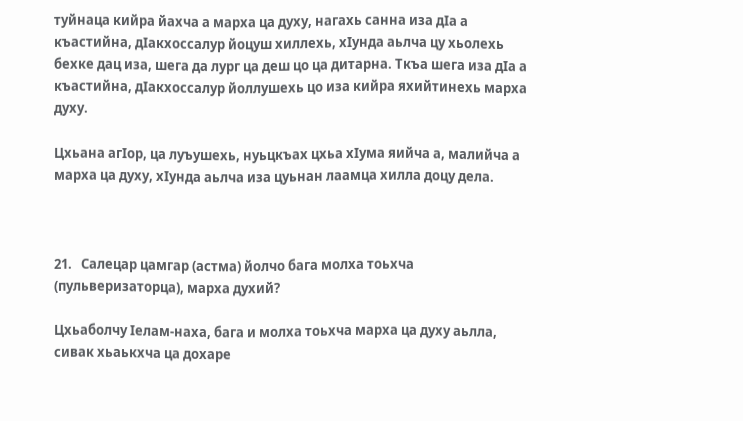туйнаца кийра йахча а марха ца духу, нагахь санна иза дIа а къастийна, дIакхоссалур йоцуш хиллехь, хIунда аьлча цу хьолехь бехке дац иза, шега да лург ца деш цо ца дитарна. Ткъа шега иза дIа а къастийна, дIакхоссалур йоллушехь цо иза кийра яхийтинехь марха духу.

Цхьана агIор, ца луъушехь, нуьцкъах цхьа хIума яийча а, малийча а марха ца духу, хIунда аьлча иза цуьнан лаамца хилла доцу дела.



21.   Салецар цамгар (астма) йолчо бага молха тоьхча (пульверизаторца), марха духий?

Цхьаболчу Iелам-наха, бага и молха тоьхча марха ца духу аьлла, сивак хьаькхча ца дохаре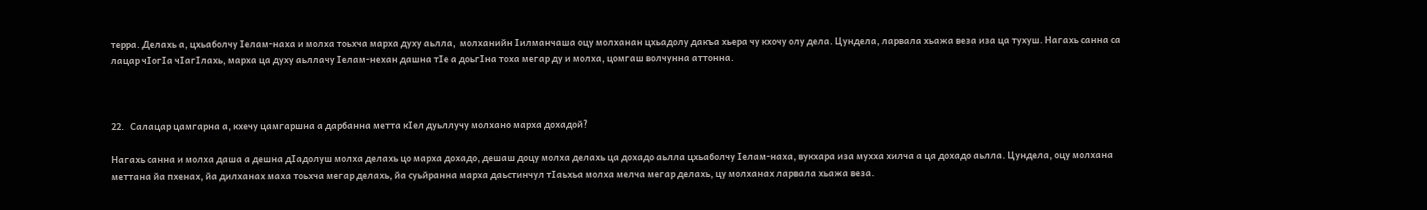терра. Делахь а, цхьаболчу Iелам-наха и молха тоьхча марха духу аьлла,  молханийн Iилманчаша оцу молханан цхьадолу дакъа хьера чу кхочу олу дела. Цундела, ларвала хьажа веза иза ца тухуш. Нагахь санна са лацар чIогIа чIагIлахь, марха ца духу аьллачу Iелам-нехан дашна тIе а доьгIна тоха мегар ду и молха, цомгаш волчунна аттонна.



22.   Салацар цамгарна а, кхечу цамгаршна а дарбанна метта кIел дуьллучу молхано марха дохадой?

Нагахь санна и молха даша а дешна дIадолуш молха делахь цо марха дохадо, дешаш доцу молха делахь ца дохадо аьлла цхьаболчу Iелам-наха, вукхара иза мухха хилча а ца дохадо аьлла. Цундела, оцу молхана меттана йа пхенах, йа дилханах маха тоьхча мегар делахь, йа суьйранна марха даьстинчул тIаьхьа молха мелча мегар делахь, цу молханах ларвала хьажа веза.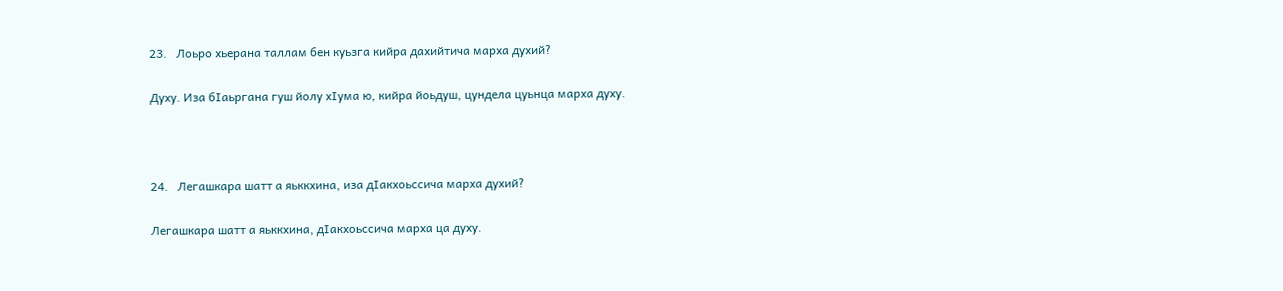23.   Лоьро хьерана таллам бен куьзга кийра дахийтича марха духий?

Духу. Иза бIаьргана гуш йолу хIума ю, кийра йоьдуш, цундела цуьнца марха духу.



24.   Легашкара шатт а яьккхина, иза дIакхоьссича марха духий?

Легашкара шатт а яьккхина, дIакхоьссича марха ца духу.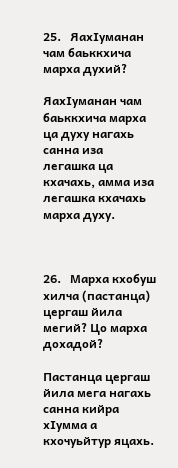25.   ЯахIуманан чам баьккхича марха духий?

ЯахIуманан чам баьккхича марха ца духу нагахь санна иза легашка ца кхачахь, амма иза легашка кхачахь марха духу.



26.   Марха кхобуш хилча (пастанца) цергаш йила мегий? Цо марха дохадой?

Пастанца цергаш йила мега нагахь санна кийра хIумма а кхочуьйтур яцахь.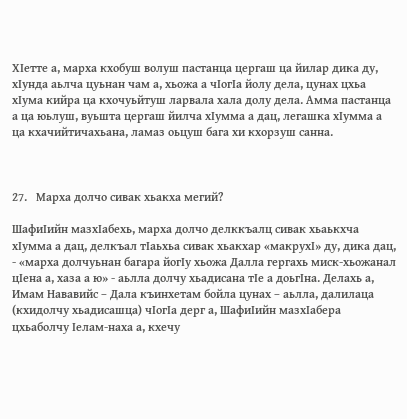ХIетте а, марха кхобуш волуш пастанца цергаш ца йилар дика ду, хIунда аьлча цуьнан чам а, хьожа а чIогIа йолу дела, цунах цхьа хIума кийра ца кхочуьйтуш ларвала хала долу дела. Амма пастанца а ца юьлуш, вуьшта цергаш йилча хIумма а дац, легашка хIумма а ца кхачийтичахьана, ламаз оьцуш бага хи кхорзуш санна.



27.   Марха долчо сивак хьакха мегий?

ШафиIийн мазхIабехь, марха долчо делккъалц сивак хьаькхча хIумма а дац, делкъал тIаьхьа сивак хьакхар «макрухI» ду, дика дац, - «марха долчуьнан багара йогIу хьожа Далла гергахь миск-хьожанал цIена а, хаза а ю» - аьлла долчу хьадисана тIе а доьгIна. Делахь а, Имам Нававийс – Дала къинхетам бойла цунах – аьлла, далилаца (кхидолчу хьадисашца) чIогIа дерг а, ШафиIийн мазхIабера цхьаболчу Iелам-наха а, кхечу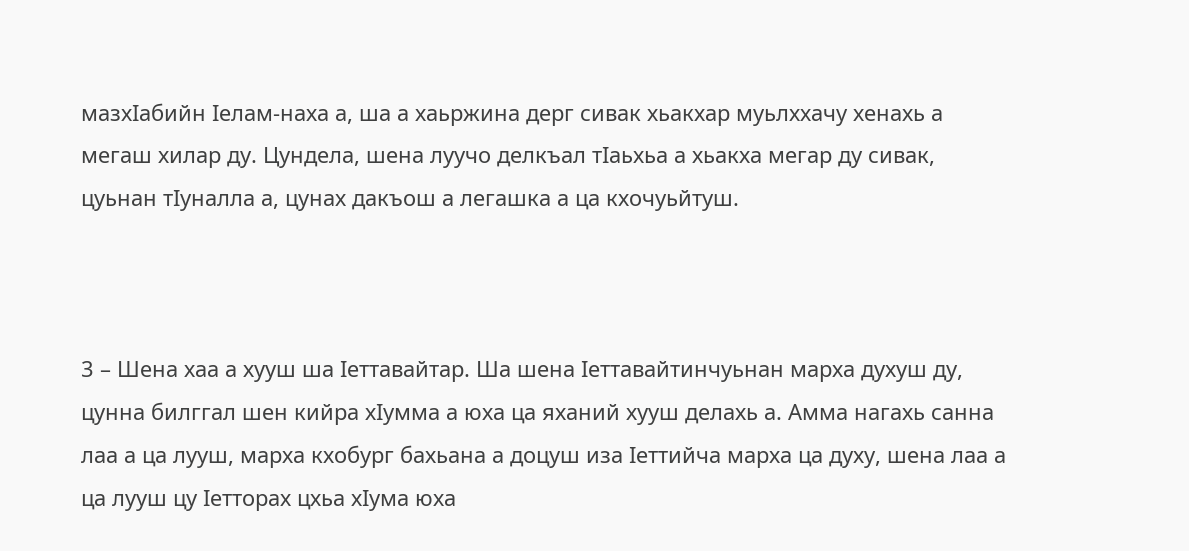мазхIабийн Iелам-наха а, ша а хаьржина дерг сивак хьакхар муьлххачу хенахь а мегаш хилар ду. Цундела, шена луучо делкъал тIаьхьа а хьакха мегар ду сивак, цуьнан тIуналла а, цунах дакъош а легашка а ца кхочуьйтуш.



3 – Шена хаа а хууш ша Iеттавайтар. Ша шена Iеттавайтинчуьнан марха духуш ду, цунна билггал шен кийра хIумма а юха ца яханий хууш делахь а. Амма нагахь санна лаа а ца лууш, марха кхобург бахьана а доцуш иза Iеттийча марха ца духу, шена лаа а ца лууш цу Iетторах цхьа хIума юха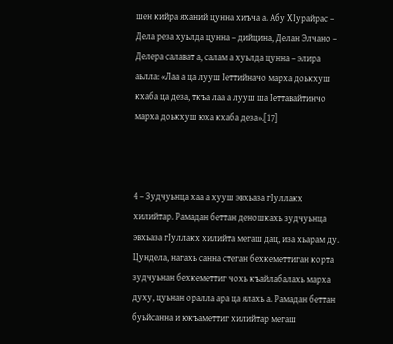шен кийра яханий цунна хиъча а. Абу ХIурайрас – Дела реза хуьлда цунна – дийцина, Делан Элчано – Делера салават а, салам а хуьлда цунна – элира аьлла: «Лаа а ца лууш Iеттийначо марха доькхуш кхаба ца деза, ткъа лаа а лууш ша Iеттавайтинчо марха доькхуш юха кхаба деза».[17]



4 – Зудчуьнца хаа а хууш эвхьаза гIуллакх хилийтар. Рамадан беттан деношкахь зудчуьнца эвхьаза гIуллакх хилийта мегаш дац, иза хьарам ду. Цундела, нагахь санна стеган бехкеметтиган корта зудчуьнан бехкеметтиг чохь къайлабалахь марха духу, цуьнан оралла ара ца ялахь а. Рамадан беттан буьйсанна и юкъаметтиг хилийтар мегаш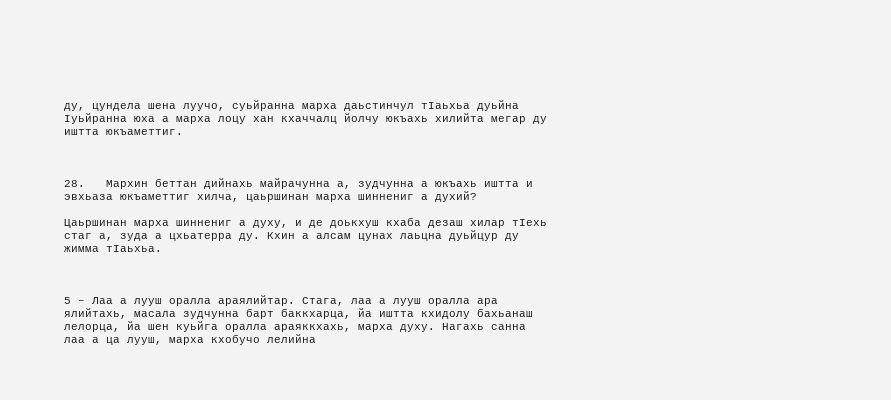ду, цундела шена луучо, суьйранна марха даьстинчул тIаьхьа дуьйна Iуьйранна юха а марха лоцу хан кхаччалц йолчу юкъахь хилийта мегар ду иштта юкъаметтиг.



28.   Мархин беттан дийнахь майрачунна а, зудчунна а юкъахь иштта и эвхьаза юкъаметтиг хилча, цаьршинан марха шиннениг а духий?

Цаьршинан марха шиннениг а духу, и де доькхуш кхаба дезаш хилар тIехь стаг а, зуда а цхьатерра ду. Кхин а алсам цунах лаьцна дуьйцур ду жимма тIаьхьа.



5 – Лаа а лууш оралла араялийтар. Стага, лаа а лууш оралла ара ялийтахь, масала зудчунна барт баккхарца, йа иштта кхидолу бахьанаш лелорца, йа шен куьйга оралла араяккхахь, марха духу. Нагахь санна лаа а ца лууш, марха кхобучо лелийна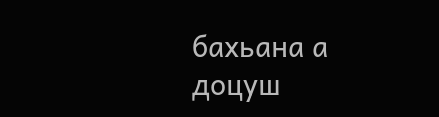бахьана а доцуш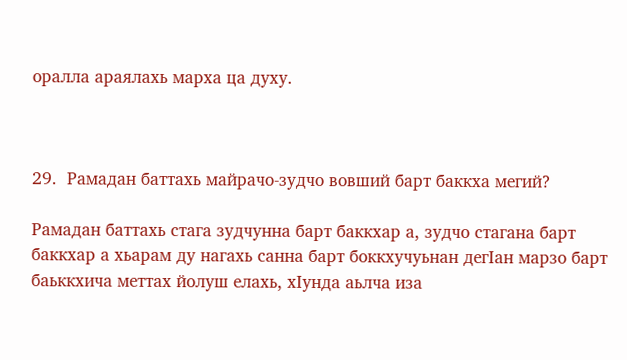оралла араялахь марха ца духу.



29.  Рамадан баттахь майрачо-зудчо вовший барт баккха мегий?

Рамадан баттахь стага зудчунна барт баккхар а, зудчо стагана барт баккхар а хьарам ду нагахь санна барт боккхучуьнан дегIан марзо барт баьккхича меттах йолуш елахь, хIунда аьлча иза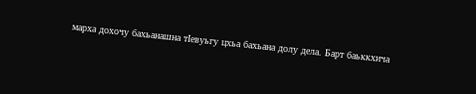марха дохочу бахьанашна тIевуьгу цхьа бахьана долу дела. Барт баьккхича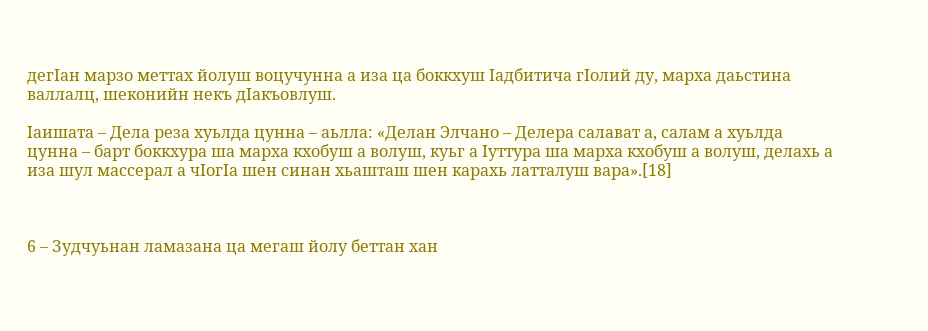дегIан марзо меттах йолуш воцучунна а иза ца боккхуш Iадбитича гIолий ду, марха даьстина валлалц, шеконийн некъ дIакъовлуш.

Iаишата – Дела реза хуьлда цунна – аьлла: «Делан Элчано – Делера салават а, салам а хуьлда цунна – барт боккхура ша марха кхобуш а волуш, куьг а Iуттура ша марха кхобуш а волуш, делахь а иза шул массерал а чIогIа шен синан хьашташ шен карахь латталуш вара».[18]



6 – Зудчуьнан ламазана ца мегаш йолу беттан хан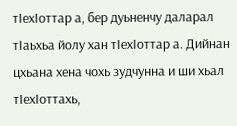тIехIоттар а, бер дуьненчу даларал тIаьхьа йолу хан тIехIоттар а. Дийнан цхьана хена чохь зудчунна и ши хьал тIехIоттахь,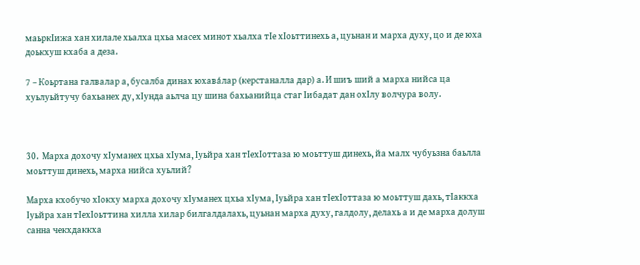маьркIижа хан хилале хьалха цхьа масех минот хьалха тIе хIоьттинехь а, цуьнан и марха духу, цо и де юха доькхуш кхаба а деза.

7 – Коьртана галвалар а, бусалба динах юхавáлар (керстаналла дар) а. И шиъ ший а марха нийса ца хуьлуьйтучу бахьанех ду, хIунда аьлча цу шина бахьанийца стаг Iибадат дан охIлу волчура волу.



30.  Марха дохочу хIуманех цхьа хIума, Iуьйра хан тIехIоттаза ю моьттуш динехь, йа малх чубуьзна баьлла моьттуш динехь, марха нийса хуьлий?

Марха кхобучо хIокху марха дохочу хIуманех цхьа хIума, Iуьйра хан тIехIоттаза ю моьттуш дахь, тIаккха Iуьйра хан тIехIоьттина хилла хилар билгалдалахь, цуьнан марха духу, галдолу, делахь а и де марха долуш санна чекхдаккха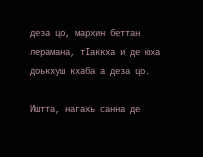деза цо, мархин беттан лерамана, тIаккха и де юха доькхуш кхаба а деза цо.

Иштта, нагахь санна де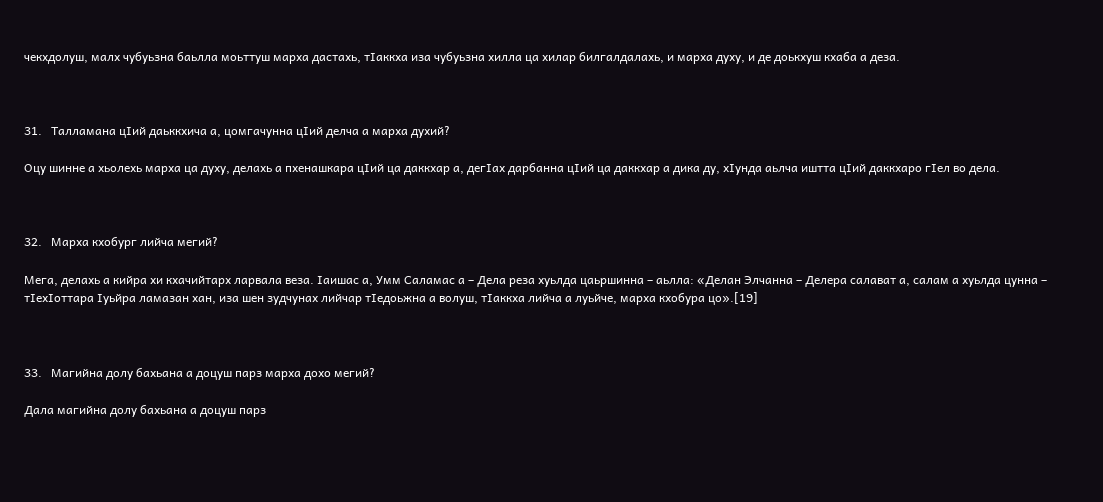чекхдолуш, малх чубуьзна баьлла моьттуш марха дастахь, тIаккха иза чубуьзна хилла ца хилар билгалдалахь, и марха духу, и де доькхуш кхаба а деза.



31.   Талламана цIий даьккхича а, цомгачунна цIий делча а марха духий?

Оцу шинне а хьолехь марха ца духу, делахь а пхенашкара цIий ца даккхар а, дегIах дарбанна цIий ца даккхар а дика ду, хIунда аьлча иштта цIий даккхаро гIел во дела.



32.   Марха кхобург лийча мегий?

Мега, делахь а кийра хи кхачийтарх ларвала веза. Iаишас а, Умм Саламас а – Дела реза хуьлда цаьршинна – аьлла: «Делан Элчанна – Делера салават а, салам а хуьлда цунна – тIехIоттара Iуьйра ламазан хан, иза шен зудчунах лийчар тIедоьжна а волуш, тIаккха лийча а луьйче, марха кхобура цо».[19]



33.   Магийна долу бахьана а доцуш парз марха дохо мегий?

Дала магийна долу бахьана а доцуш парз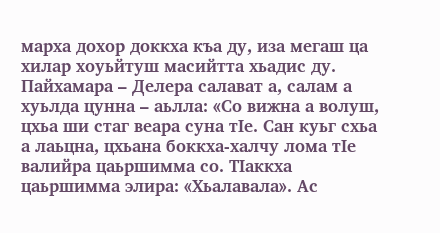марха дохор доккха къа ду, иза мегаш ца хилар хоуьйтуш масийтта хьадис ду. Пайхамара – Делера салават а, салам а хуьлда цунна – аьлла: «Со вижна а волуш, цхьа ши стаг веара суна тIе. Сан куьг схьа а лаьцна, цхьана боккха-халчу лома тIе валийра цаьршимма со. ТIаккха цаьршимма элира: «Хьалавала». Ас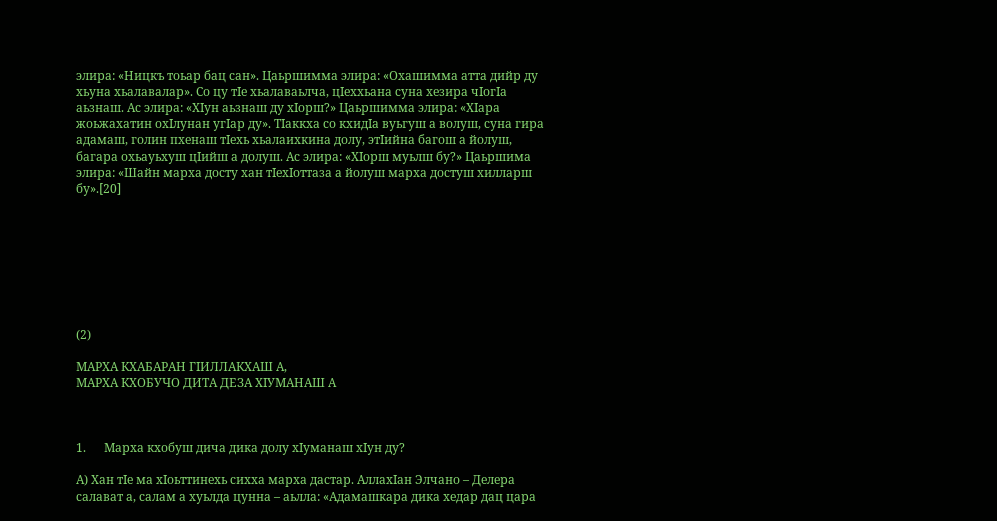элира: «Ницкъ тоьар бац сан». Цаьршимма элира: «Охашимма атта дийр ду хьуна хьалавалар». Со цу тIе хьалаваьлча, цIеххьана суна хезира чIогIа аьзнаш. Ас элира: «ХIун аьзнаш ду хIорш?» Цаьршимма элира: «ХIара жоьжахатин охIлунан угIар ду». ТIаккха со кхидIа вуьгуш а волуш, суна гира адамаш, голин пхенаш тIехь хьалаихкина долу, этIийна багош а йолуш, багара охьауьхуш цIийш а долуш. Ас элира: «ХIорш муьлш бу?» Цаьршима элира: «Шайн марха досту хан тIехIоттаза а йолуш марха достуш хилларш бу».[20]








(2)

МАРХА КХАБАРАН ГIИЛЛАКХАШ А,
МАРХА КХОБУЧО ДИТА ДЕЗА ХIУМАНАШ А



1.      Марха кхобуш дича дика долу хIуманаш хIун ду?

А) Хан тIе ма хIоьттинехь сихха марха дастар. АллахIан Элчано – Делера салават а, салам а хуьлда цунна – аьлла: «Адамашкара дика хедар дац цара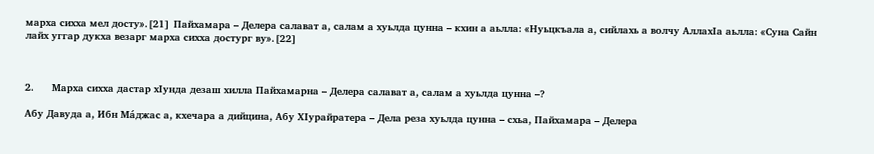марха сихха мел досту».[21] Пайхамара – Делера салават а, салам а хуьлда цунна – кхин а аьлла: «Нуьцкъала а, сийлахь а волчу АллахIа аьлла: «Суна Сайн лайх уггар дукха везарг марха сихха достург ву».[22]



2.      Марха сихха дастар хIунда дезаш хилла Пайхамарна – Делера салават а, салам а хуьлда цунна –?

Абу Давуда а, Ибн Мáджас а, кхечара а дийцина, Абу ХIурайратера – Дела реза хуьлда цунна – схьа, Пайхамара – Делера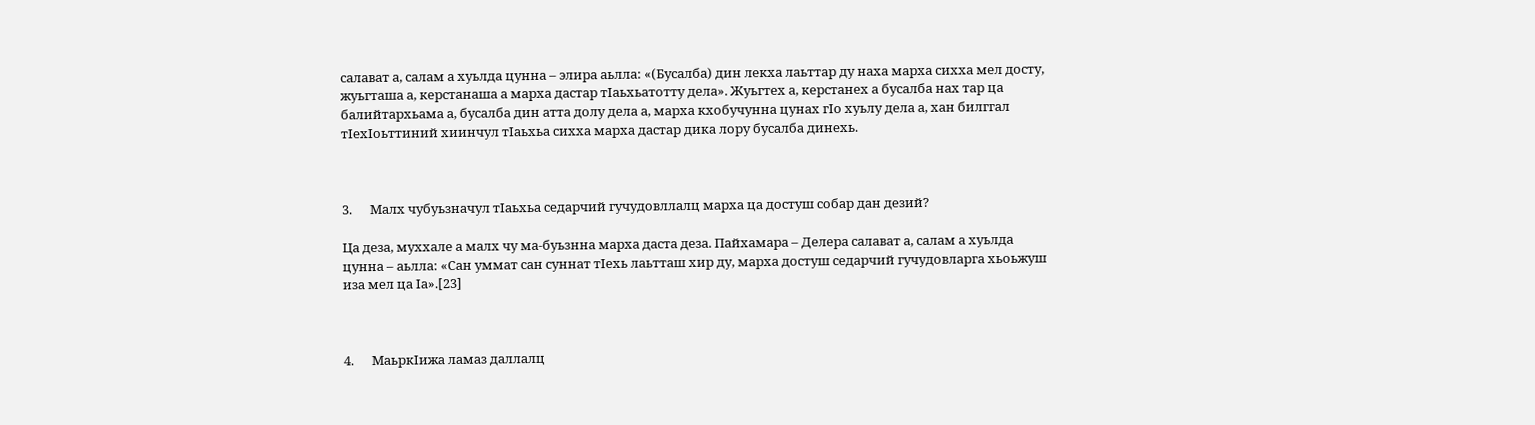салават а, салам а хуьлда цунна – элира аьлла: «(Бусалба) дин лекха лаьттар ду наха марха сихха мел досту, жуьгташа а, керстанаша а марха дастар тIаьхьатотту дела». Жуьгтех а, керстанех а бусалба нах тар ца балийтархьама а, бусалба дин атта долу дела а, марха кхобучунна цунах гIо хуьлу дела а, хан билггал тIехIоьттиний хиинчул тIаьхьа сихха марха дастар дика лору бусалба динехь.



3.      Малх чубуьзначул тIаьхьа седарчий гучудовллалц марха ца достуш собар дан дезий?

Ца деза, муххале а малх чу ма-буьзнна марха даста деза. Пайхамара – Делера салават а, салам а хуьлда цунна – аьлла: «Сан уммат сан суннат тIехь лаьтташ хир ду, марха достуш седарчий гучудовларга хьоьжуш иза мел ца Iа».[23]



4.      МаьркIижа ламаз даллалц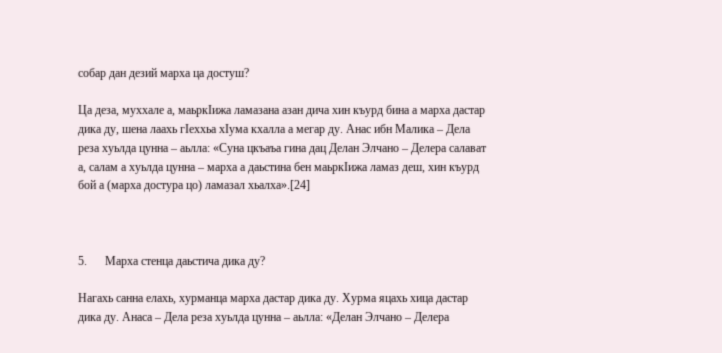собар дан дезий марха ца достуш?

Ца деза, муххале а, маьркIижа ламазана азан дича хин къурд бина а марха дастар дика ду, шена лаахь гIеххьа хIума кхалла а мегар ду. Анас ибн Малика – Дела реза хуьлда цунна – аьлла: «Суна цкъаъа гина дац Делан Элчано – Делера салават а, салам а хуьлда цунна – марха а даьстина бен маьркIижа ламаз деш, хин къурд бой а (марха достура цо) ламазал хьалха».[24]



5.      Марха стенца даьстича дика ду?

Нагахь санна елахь, хурманца марха дастар дика ду. Хурма яцахь хица дастар дика ду. Анаса – Дела реза хуьлда цунна – аьлла: «Делан Элчано – Делера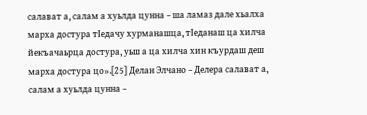салават а, салам а хуьлда цунна – ша ламаз дале хьалха марха достура тIедачу хурманашца, тIеданаш ца хилча йекъачаьрца достура, уьш а ца хилча хин къурдаш деш марха достура цо».[25] Делан Элчано – Делера салават а, салам а хуьлда цунна –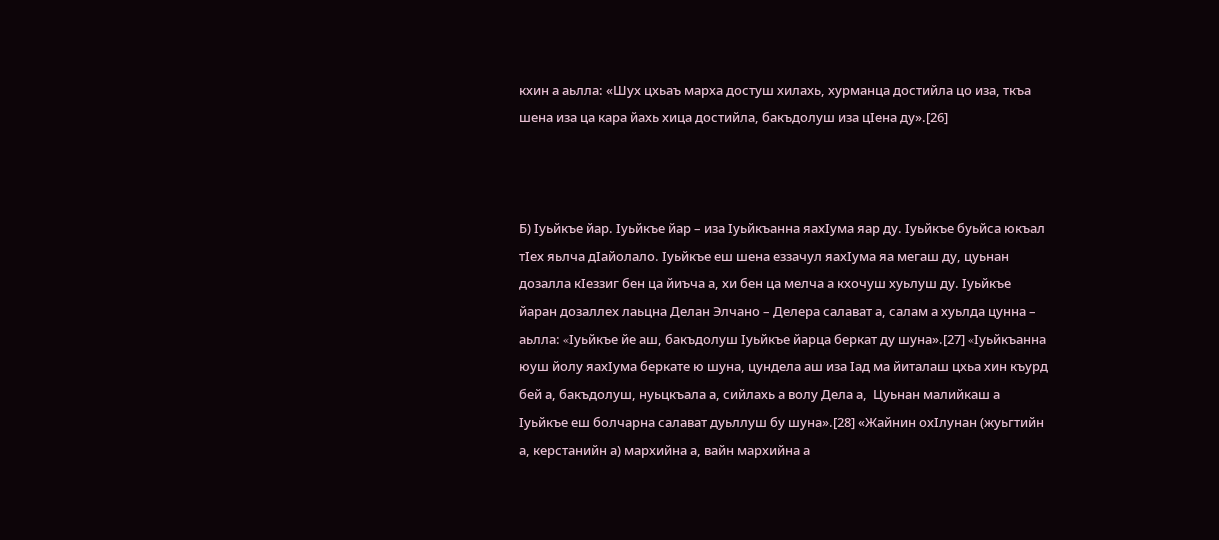кхин а аьлла: «Шух цхьаъ марха достуш хилахь, хурманца достийла цо иза, ткъа шена иза ца кара йахь хица достийла, бакъдолуш иза цIена ду».[26]



Б) Iуьйкъе йар. Iуьйкъе йар – иза Iуьйкъанна яахIума яар ду. Iуьйкъе буьйса юкъал тIех яьлча дIайолало. Iуьйкъе еш шена еззачул яахIума яа мегаш ду, цуьнан дозалла кIеззиг бен ца йиъча а, хи бен ца мелча а кхочуш хуьлуш ду. Iуьйкъе йаран дозаллех лаьцна Делан Элчано – Делера салават а, салам а хуьлда цунна – аьлла: «Iуьйкъе йе аш, бакъдолуш Iуьйкъе йарца беркат ду шуна».[27] «Iуьйкъанна юуш йолу яахIума беркате ю шуна, цундела аш иза Iад ма йиталаш цхьа хин къурд бей а, бакъдолуш, нуьцкъала а, сийлахь а волу Дела а,  Цуьнан малийкаш а Iуьйкъе еш болчарна салават дуьллуш бу шуна».[28] «Жайнин охIлунан (жуьгтийн а, керстанийн а) мархийна а, вайн мархийна а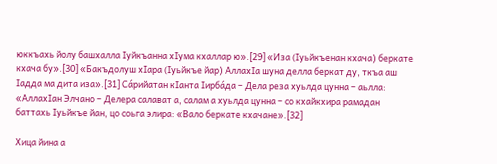юккъахь йолу башхалла Iуйкъанна хIума кхаллар ю».[29] «Иза (Iуьйкъенан кхача) беркате кхача бу».[30] «Бакъдолуш хIара (Iуьйкъе йар) АллахIа шуна делла беркат ду, ткъа аш Iадда ма дита иза».[31] Сáрийатан кIанта Iирбáда – Дела реза хуьлда цунна – аьлла: «АллахIан Элчано – Делера салават а, салам а хуьлда цунна – со кхайкхира рамадан баттахь Iуьйкъе йан, цо соьга элира: «Вало беркате кхачане».[32]

Хица йина а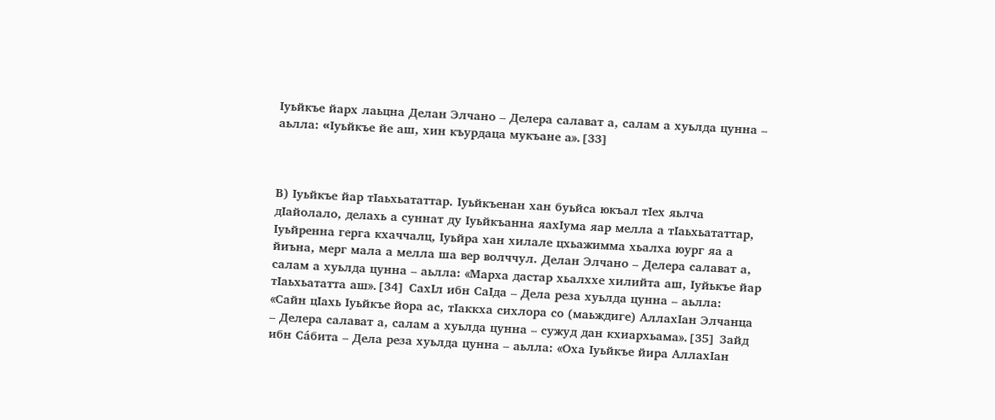Iуьйкъе йарх лаьцна Делан Элчано – Делера салават а, салам а хуьлда цунна – аьлла: «Iуьйкъе йе аш, хин къурдаца мукъане а».[33]



В) Iуьйкъе йар тIаьхьататтар. Iуьйкъенан хан буьйса юкъал тIех яьлча дIайолало, делахь а суннат ду Iуьйкъанна яахIума яар мелла а тIаьхьататтар, Iуьйренна герга кхаччалц, Iуьйра хан хилале цхьажимма хьалха юург яа а йиъна, мерг мала а мелла ша вер волччул. Делан Элчано – Делера салават а, салам а хуьлда цунна – аьлла: «Марха дастар хьалххе хилийта аш, Iуйькъе йар тIаьхьататта аш».[34] СахIл ибн СаIда – Дела реза хуьлда цунна – аьлла: «Сайн цIахь Iуьйкъе йора ас, тIаккха сихлора со (маьждиге) АллахIан Элчанца – Делера салават а, салам а хуьлда цунна – сужуд дан кхиархьама».[35] Зайд ибн Сáбита – Дела реза хуьлда цунна – аьлла: «Оха Iуьйкъе йира АллахIан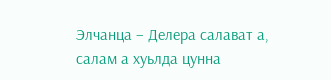Элчанца – Делера салават а, салам а хуьлда цунна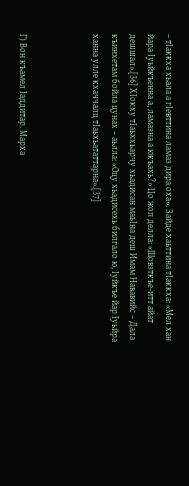– тIаккха хьала а гIевттина ламаз дира оха». Зайде хаьттина тIаккха: «Мел хан йара Iуьйкъенна а, ламазна а юкъахь?» Цо жоп делла: «Шовзткъе-итт айат дешшал».[36] ХIокху тIаьххьарчу хьадисан маьIна деш Имам Нававийс – Дала къинхетам бойла цунах – аьлла: «Оцу хьадисехь билгало ю, Iуйкъе йар Iуьйра ханна улле кхаччалц тIаьхьататтарна».[37]



Г) Вон къамел Iаддитар. Марха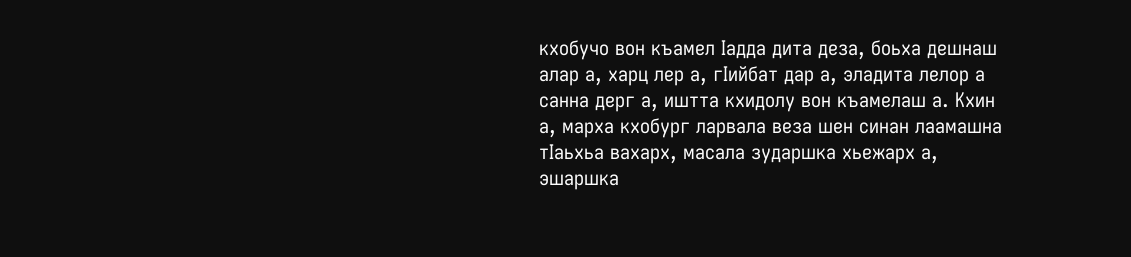кхобучо вон къамел Iадда дита деза, боьха дешнаш алар а, харц лер а, гIийбат дар а, эладита лелор а санна дерг а, иштта кхидолу вон къамелаш а. Кхин а, марха кхобург ларвала веза шен синан лаамашна тIаьхьа вахарх, масала зударшка хьежарх а, эшаршка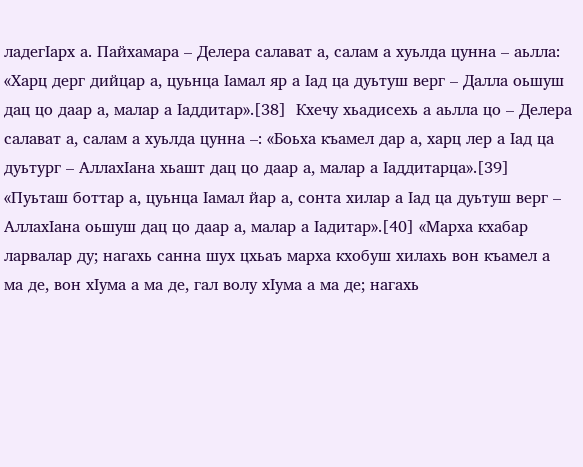ладегIарх а. Пайхамара – Делера салават а, салам а хуьлда цунна – аьлла: «Харц дерг дийцар а, цуьнца Iамал яр а Iад ца дуьтуш верг – Далла оьшуш дац цо даар а, малар а Iаддитар».[38]  Кхечу хьадисехь а аьлла цо – Делера салават а, салам а хуьлда цунна –: «Боьха къамел дар а, харц лер а Iад ца дуьтург – АллахIана хьашт дац цо даар а, малар а Iаддитарца».[39] «Пуьташ боттар а, цуьнца Iамал йар а, сонта хилар а Iад ца дуьтуш верг – АллахIана оьшуш дац цо даар а, малар а Iадитар».[40] «Марха кхабар ларвалар ду; нагахь санна шух цхьаъ марха кхобуш хилахь вон къамел а ма де, вон хIума а ма де, гал волу хIума а ма де; нагахь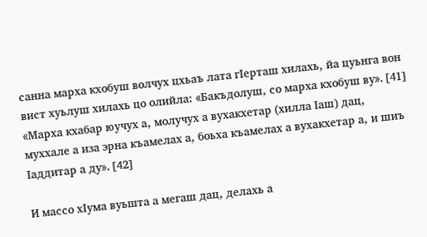санна марха кхобуш волчух цхьаъ лата гIерташ хилахь, йа цуьнга вон вист хуьлуш хилахь цо олийла: «Бакъдолуш, со марха кхобуш ву».[41]  «Марха кхабар юучух а, молучух а вухакхетар (хилла Iаш) дац, муххале а иза эрна къамелах а, боьха къамелах а вухакхетар а, и шиъ Iаддитар а ду».[42]

И массо хIума вуьшта а мегаш дац, делахь а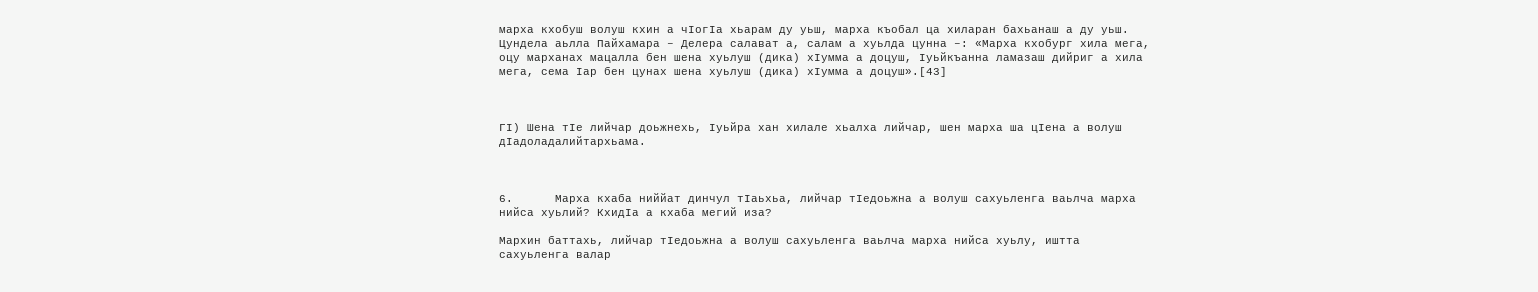марха кхобуш волуш кхин а чIогIа хьарам ду уьш, марха къобал ца хиларан бахьанаш а ду уьш. Цундела аьлла Пайхамара – Делера салават а, салам а хуьлда цунна –: «Марха кхобург хила мега, оцу марханах мацалла бен шена хуьлуш (дика) хIумма а доцуш, Iуьйкъанна ламазаш дийриг а хила мега, сема Iар бен цунах шена хуьлуш (дика) хIумма а доцуш».[43]



ГI) Шена тIе лийчар доьжнехь, Iуьйра хан хилале хьалха лийчар, шен марха ша цIена а волуш дIадоладалийтархьама.



6.      Марха кхаба ниййат динчул тIаьхьа, лийчар тIедоьжна а волуш сахуьленга ваьлча марха нийса хуьлий? КхидIа а кхаба мегий иза?

Мархин баттахь, лийчар тIедоьжна а волуш сахуьленга ваьлча марха нийса хуьлу, иштта сахуьленга валар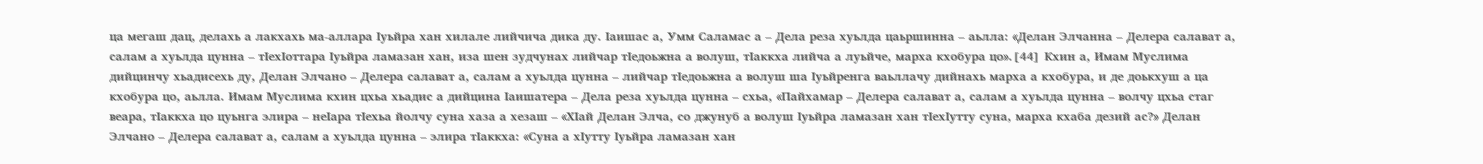ца мегаш дац, делахь а лакхахь ма-аллара Iуьйра хан хилале лийчича дика ду. Iаишас а, Умм Саламас а – Дела реза хуьлда цаьршинна – аьлла: «Делан Элчанна – Делера салават а, салам а хуьлда цунна – тIехIоттара Iуьйра ламазан хан, иза шен зудчунах лийчар тIедоьжна а волуш, тIаккха лийча а луьйче, марха кхобура цо».[44] Кхин а, Имам Муслима дийцинчу хьадисехь ду, Делан Элчано – Делера салават а, салам а хуьлда цунна – лийчар тIедоьжна а волуш ша Iуьйренга ваьллачу дийнахь марха а кхобура, и де доькхуш а ца кхобура цо, аьлла. Имам Муслима кхин цхьа хьадис а дийцина Iаишатера – Дела реза хуьлда цунна – схьа, «Пайхамар – Делера салават а, салам а хуьлда цунна – волчу цхьа стаг веара, тIаккха цо цуьнга элира – неIара тIехьа йолчу суна хаза а хезаш – «ХIай Делан Элча, со джунуб а волуш Iуьйра ламазан хан тIехIутту суна, марха кхаба дезий ас?» Делан Элчано – Делера салават а, салам а хуьлда цунна – элира тIаккха: «Суна а хIутту Iуьйра ламазан хан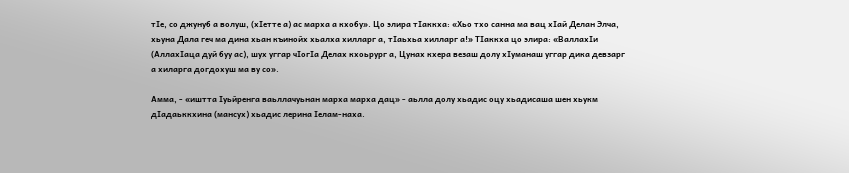тIе, со джунуб а волуш, (хIетте а) ас марха а кхобу». Цо элира тIаккха: «Хьо тхо санна ма вац хIай Делан Элча, хьуна Дала геч ма дина хьан къинойх хьалха хилларг а, тIаьхьа хилларг а!» ТIаккха цо элира: «ВаллахIи (АллахIаца дуй буу ас), шух уггар чIогIа Делах кхоьрург а, Цунах кхера везаш долу хIуманаш уггар дика девзарг а хиларга догдохуш ма ву со».

Амма, - «иштта Iуьйренга ваьллачуьнан марха марха дац» - аьлла долу хьадис оцу хьадисаша шен хьукм дIадаьккхина (мансух) хьадис лерина Iелам-наха.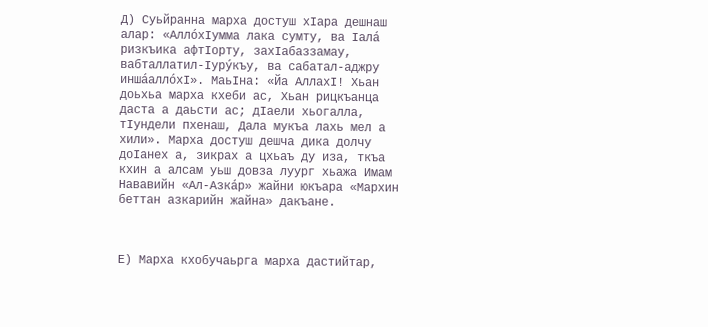Д) Суьйранна марха достуш хIара дешнаш алар: «АллóхIумма лака сумту, ва Iалá ризкъика афтIорту, захIабаззамау, вабталлатил-Iурýкъу, ва сабатал-аджру иншáаллóхI». МаьIна: «Йа АллахI! Хьан доьхьа марха кхеби ас, Хьан рицкъанца даста а даьсти ас; дIаели хьогалла, тIундели пхенаш, Дала мукъа лахь мел а хили». Марха достуш дешча дика долчу доIанех а, зикрах а цхьаъ ду иза, ткъа кхин а алсам уьш довза луург хьажа Имам Нававийн «Ал-Азкáр» жайни юкъара «Мархин беттан азкарийн жайна» дакъане.



Е) Марха кхобучаьрга марха дастийтар,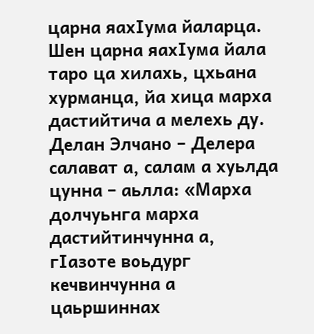царна яахIума йаларца. Шен царна яахIума йала таро ца хилахь, цхьана хурманца, йа хица марха дастийтича а мелехь ду. Делан Элчано – Делера салават а, салам а хуьлда цунна – аьлла: «Марха долчуьнга марха дастийтинчунна а, гIазоте воьдург кечвинчунна а цаьршиннах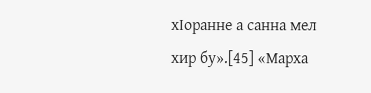хIоранне а санна мел хир бу».[45] «Марха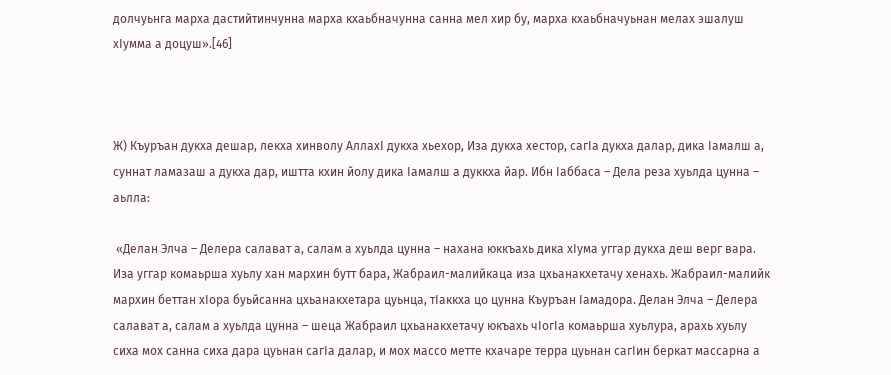долчуьнга марха дастийтинчунна марха кхаьбначунна санна мел хир бу, марха кхаьбначуьнан мелах эшалуш хIумма а доцуш».[46]



Ж) Къуръан дукха дешар, лекха хинволу АллахI дукха хьехор, Иза дукха хестор, сагIа дукха далар, дика Iамалш а, суннат ламазаш а дукха дар, иштта кхин йолу дика Iамалш а дуккха йар. Ибн Iаббаса – Дела реза хуьлда цунна – аьлла:

 «Делан Элча – Делера салават а, салам а хуьлда цунна – нахана юккъахь дика хIума уггар дукха деш верг вара. Иза уггар комаьрша хуьлу хан мархин бутт бара, Жабраил-малийкаца иза цхьанакхетачу хенахь. Жабраил-малийк мархин беттан хIора буьйсанна цхьанакхетара цуьнца, тIаккха цо цунна Къуръан Iамадора. Делан Элча – Делера салават а, салам а хуьлда цунна – шеца Жабраил цхьанакхетачу юкъахь чIогIа комаьрша хуьлура, арахь хуьлу сиха мох санна сиха дара цуьнан сагIа далар, и мох массо метте кхачаре терра цуьнан сагIин беркат массарна а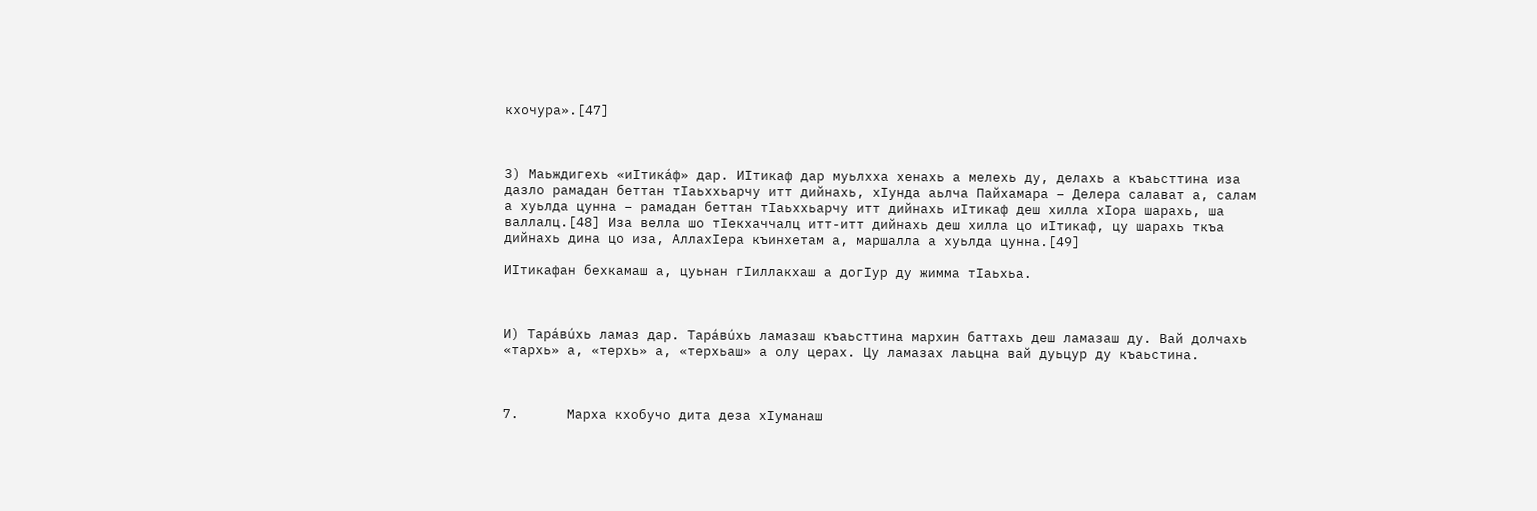кхочура».[47]



З) Маьждигехь «иIтикáф» дар. ИIтикаф дар муьлхха хенахь а мелехь ду, делахь а къаьсттина иза дазло рамадан беттан тIаьххьарчу итт дийнахь, хIунда аьлча Пайхамара – Делера салават а, салам а хуьлда цунна – рамадан беттан тIаьххьарчу итт дийнахь иIтикаф деш хилла хIора шарахь, ша валлалц.[48] Иза велла шо тIекхаччалц итт-итт дийнахь деш хилла цо иIтикаф, цу шарахь ткъа дийнахь дина цо иза, АллахIера къинхетам а, маршалла а хуьлда цунна.[49]

ИIтикафан бехкамаш а, цуьнан гIиллакхаш а догIур ду жимма тIаьхьа.



И) Тарáвúхь ламаз дар. Тарáвúхь ламазаш къаьсттина мархин баттахь деш ламазаш ду. Вай долчахь «тархь» а, «терхь» а, «терхьаш» а олу церах. Цу ламазах лаьцна вай дуьцур ду къаьстина.



7.      Марха кхобучо дита деза хIуманаш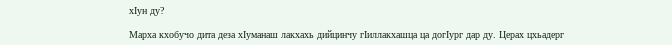хIун ду?

Марха кхобучо дита деза хIуманаш лакхахь дийцинчу гIиллакхашца ца догIург дар ду. Церах цхьадерг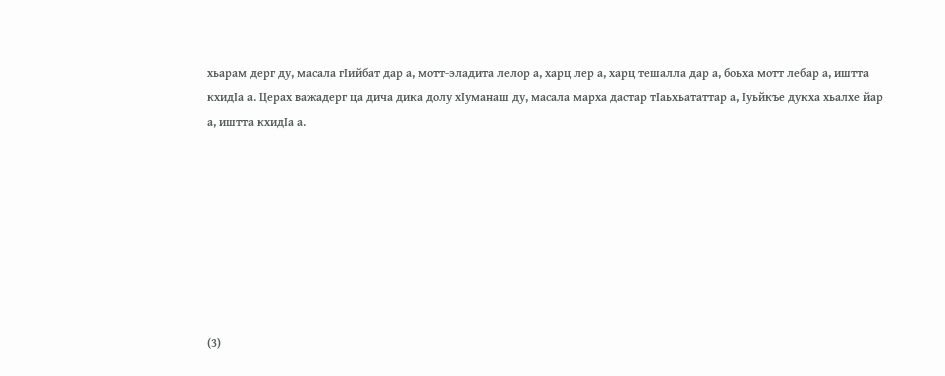хьарам дерг ду, масала гIийбат дар а, мотт-эладита лелор а, харц лер а, харц тешалла дар а, боьха мотт лебар а, иштта кхидIа а. Церах важадерг ца дича дика долу хIуманаш ду, масала марха дастар тIаьхьататтар а, Iуьйкъе дукха хьалхе йар а, иштта кхидIа а.








(3)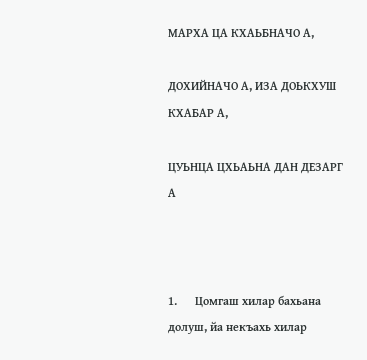МАРХА ЦА КХАЬБНАЧО А,

ДОХИЙНАЧО А, ИЗА ДОЬКХУШ КХАБАР А,

ЦУЬНЦА ЦХЬАЬНА ДАН ДЕЗАРГ А



1.      Цомгаш хилар бахьана долуш, йа некъахь хилар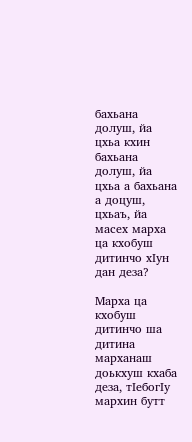бахьана долуш, йа цхьа кхин бахьана долуш, йа цхьа а бахьана а доцуш, цхьаъ, йа масех марха ца кхобуш дитинчо хIун дан деза?

Марха ца кхобуш дитинчо ша дитина марханаш доькхуш кхаба деза, тIебогIу мархин бутт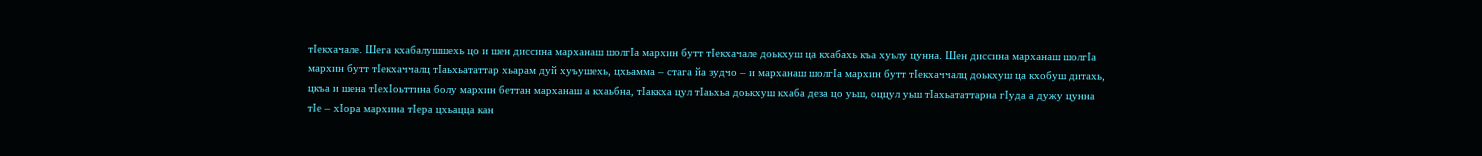тIекхачале. Шега кхабалушшехь цо и шен диссина марханаш шолгIа мархин бутт тIекхачале доькхуш ца кхабахь къа хуьлу цунна. Шен диссина марханаш шолгIа мархин бутт тIекхаччалц тIаьхьататтар хьарам дуй хуъушехь, цхьамма – стага йа зудчо – и марханаш шолгIа мархин бутт тIекхаччалц доькхуш ца кхобуш дитахь, цкъа и шена тIехIоьттина болу мархин беттан марханаш а кхаьбна, тIаккха цул тIаьхьа доькхуш кхаба деза цо уьш, оццул уьш тIахьататтарна гIуда а дужу цунна тIе – хIора мархина тIера цхьацца кан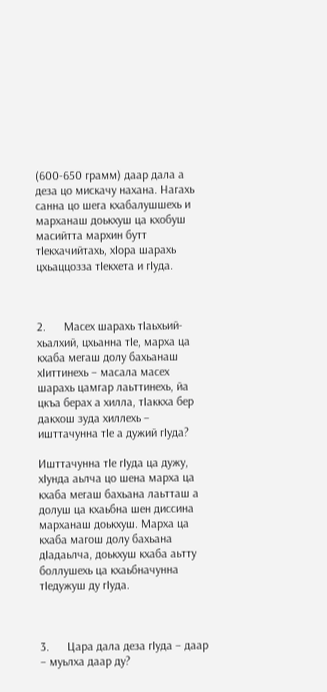(600-650 грамм) даар дала а деза цо мискачу нахана. Нагахь санна цо шега кхабалушшехь и марханаш доькхуш ца кхобуш масийтта мархин бутт тIекхачийтахь, хIора шарахь цхьаццозза тIекхета и гIуда.



2.      Масех шарахь тIаьхьий-хьалхий, цхьанна тIе, марха ца кхаба мегаш долу бахьанаш хIиттинехь – масала масех шарахь цамгар лаьттинехь, йа цкъа берах а хилла, тIаккха бер дакхош зуда хиллехь – ишттачунна тIе а дужий гIуда?

Ишттачунна тIе гIуда ца дужу, хIунда аьлча цо шена марха ца кхаба мегаш бахьана лаьтташ а долуш ца кхаьбна шен диссина марханаш доькхуш. Марха ца кхаба магош долу бахьана дIадаьлча, доькхуш кхаба аьтту боллушехь ца кхаьбначунна тIедужуш ду гIуда.



3.      Цара дала деза гIуда – даар – муьлха даар ду?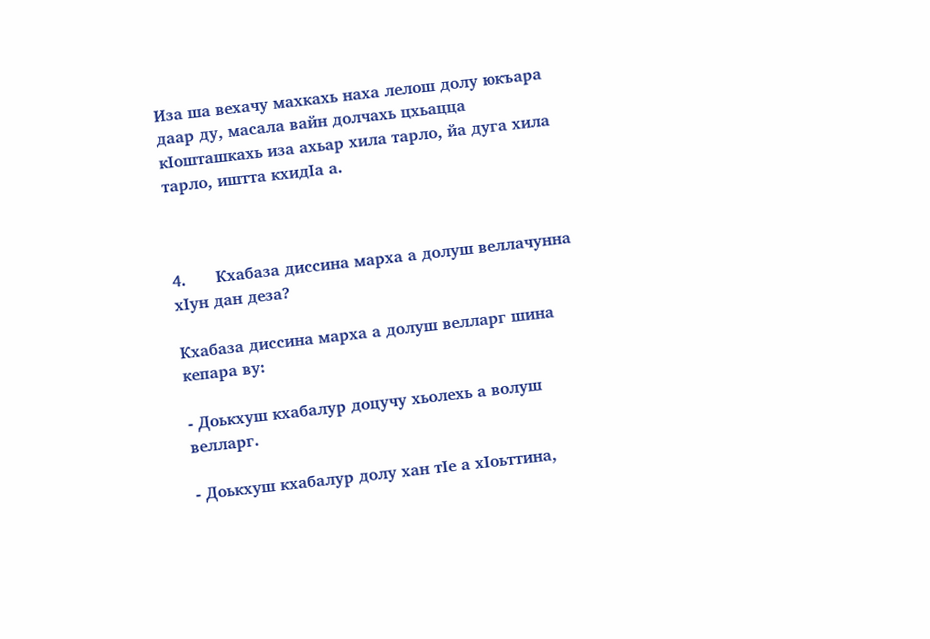Иза ша вехачу махкахь наха лелош долу юкъара даар ду, масала вайн долчахь цхьацца кIошташкахь иза ахьар хила тарло, йа дуга хила тарло, иштта кхидIа а.



4.      Кхабаза диссина марха а долуш веллачунна хIун дан деза?

Кхабаза диссина марха а долуш велларг шина кепара ву:

- Доькхуш кхабалур доцучу хьолехь а волуш велларг.

- Доькхуш кхабалур долу хан тIе а хIоьттина,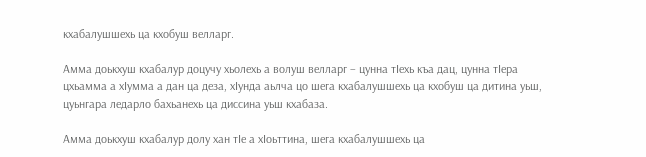кхабалушшехь ца кхобуш велларг.

Амма доькхуш кхабалур доцучу хьолехь а волуш велларг – цунна тIехь къа дац, цунна тIера цхьамма а хIумма а дан ца деза, хIунда аьлча цо шега кхабалушшехь ца кхобуш ца дитина уьш, цуьнгара ледарло бахьанехь ца диссина уьш кхабаза.

Амма доькхуш кхабалур долу хан тIе а хIоьттина, шега кхабалушшехь ца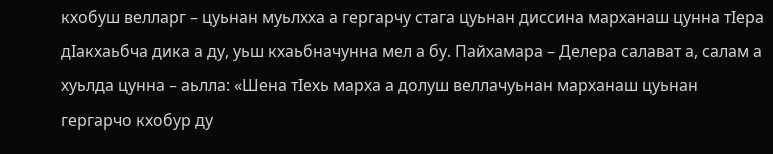кхобуш велларг – цуьнан муьлхха а гергарчу стага цуьнан диссина марханаш цунна тIера дIакхаьбча дика а ду, уьш кхаьбначунна мел а бу. Пайхамара – Делера салават а, салам а хуьлда цунна – аьлла: «Шена тIехь марха а долуш веллачуьнан марханаш цуьнан гергарчо кхобур ду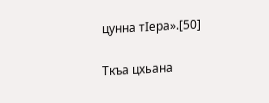цунна тIера».[50]

Ткъа цхьана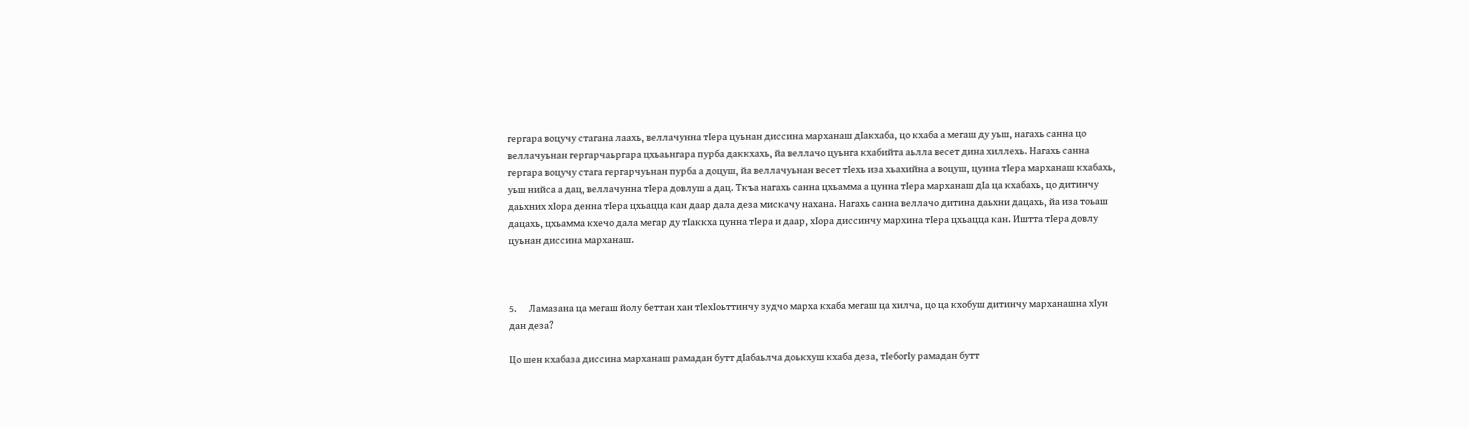гергара воцучу стагана лаахь, веллачунна тIера цуьнан диссина марханаш дIакхаба, цо кхаба а мегаш ду уьш, нагахь санна цо веллачуьнан гергарчаьргара цхьаьнгара пурба даккхахь, йа веллачо цуьнга кхабийта аьлла весет дина хиллехь. Нагахь санна гергара воцучу стага гергарчуьнан пурба а доцуш, йа веллачуьнан весет тIехь иза хьахийна а воцуш, цунна тIера марханаш кхабахь, уьш нийса а дац, веллачунна тIера довлуш а дац. Ткъа нагахь санна цхьамма а цунна тIера марханаш дIа ца кхабахь, цо дитинчу даьхних хIора денна тIера цхьацца кан даар дала деза мискачу нахана. Нагахь санна веллачо дитина даьхни дацахь, йа иза тоьаш дацахь, цхьамма кхечо дала мегар ду тIаккха цунна тIера и даар, хIора диссинчу мархина тIера цхьацца кан. Иштта тIера довлу цуьнан диссина марханаш.



5.      Ламазана ца мегаш йолу беттан хан тIехIоьттинчу зудчо марха кхаба мегаш ца хилча, цо ца кхобуш дитинчу марханашна хIун дан деза?

Цо шен кхабаза диссина марханаш рамадан бутт дIабаьлча доькхуш кхаба деза, тIебогIу рамадан бутт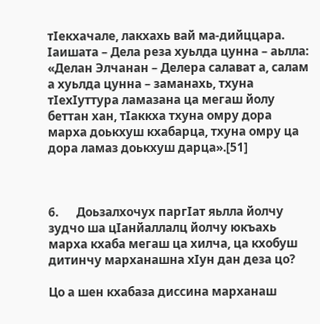тIекхачале, лакхахь вай ма-дийццара. Iаишата – Дела реза хуьлда цунна – аьлла: «Делан Элчанан – Делера салават а, салам а хуьлда цунна – заманахь, тхуна тIехIуттура ламазана ца мегаш йолу беттан хан, тIаккха тхуна омру дора марха доькхуш кхабарца, тхуна омру ца дора ламаз доькхуш дарца».[51]



6.      Доьзалхочух паргIат яьлла йолчу зудчо ша цIанйаллалц йолчу юкъахь марха кхаба мегаш ца хилча, ца кхобуш дитинчу марханашна хIун дан деза цо?

Цо а шен кхабаза диссина марханаш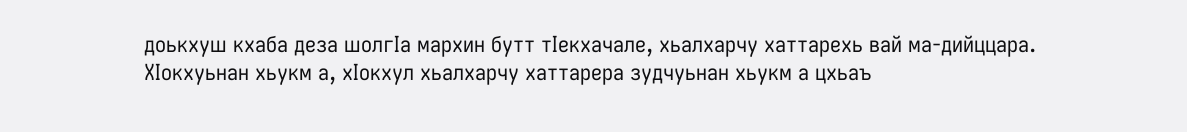доькхуш кхаба деза шолгIа мархин бутт тIекхачале, хьалхарчу хаттарехь вай ма-дийццара. ХIокхуьнан хьукм а, хIокхул хьалхарчу хаттарера зудчуьнан хьукм а цхьаъ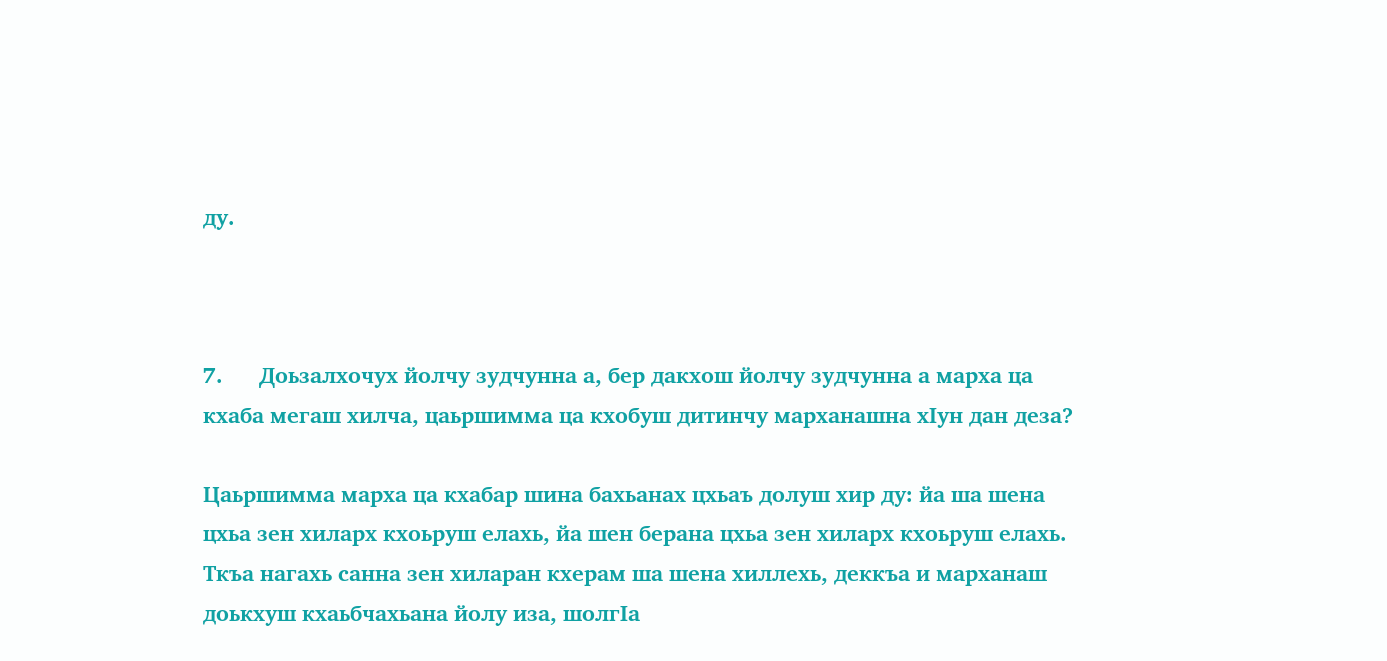ду.



7.      Доьзалхочух йолчу зудчунна а, бер дакхош йолчу зудчунна а марха ца кхаба мегаш хилча, цаьршимма ца кхобуш дитинчу марханашна хIун дан деза?

Цаьршимма марха ца кхабар шина бахьанах цхьаъ долуш хир ду: йа ша шена цхьа зен хиларх кхоьруш елахь, йа шен берана цхьа зен хиларх кхоьруш елахь. Ткъа нагахь санна зен хиларан кхерам ша шена хиллехь, деккъа и марханаш доькхуш кхаьбчахьана йолу иза, шолгIа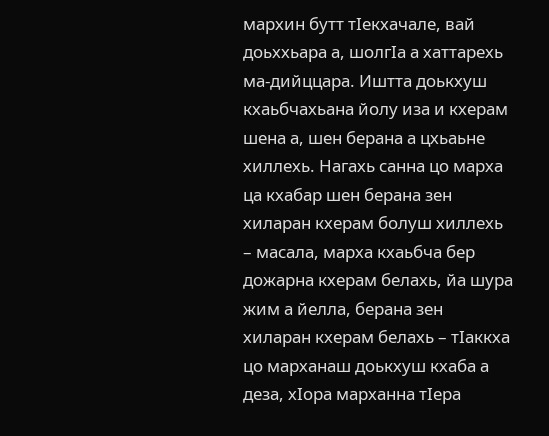мархин бутт тIекхачале, вай доьххьара а, шолгIа а хаттарехь ма-дийццара. Иштта доькхуш кхаьбчахьана йолу иза и кхерам шена а, шен берана а цхьаьне хиллехь. Нагахь санна цо марха ца кхабар шен берана зен хиларан кхерам болуш хиллехь – масала, марха кхаьбча бер дожарна кхерам белахь, йа шура жим а йелла, берана зен хиларан кхерам белахь – тIаккха цо марханаш доькхуш кхаба а деза, хIора марханна тIера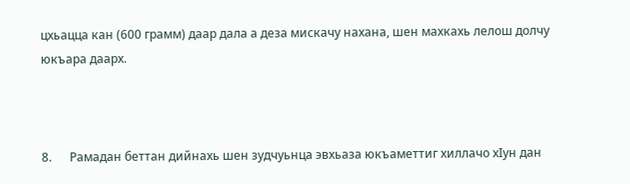цхьацца кан (600 грамм) даар дала а деза мискачу нахана, шен махкахь лелош долчу юкъара даарх.



8.      Рамадан беттан дийнахь шен зудчуьнца эвхьаза юкъаметтиг хиллачо хIун дан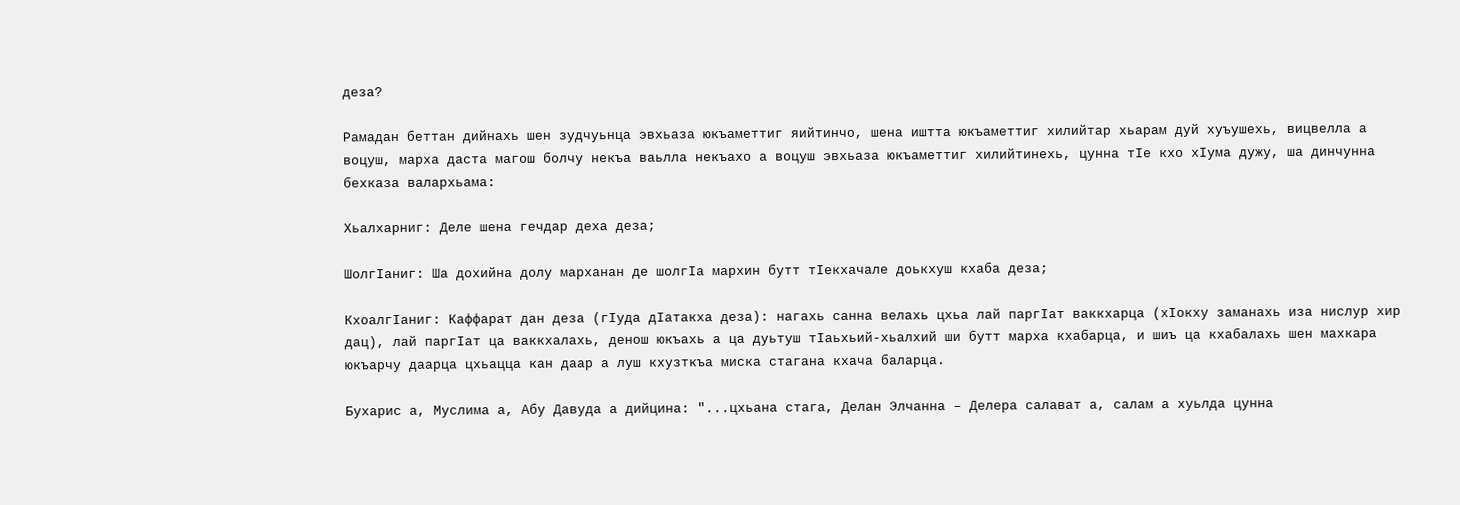деза?

Рамадан беттан дийнахь шен зудчуьнца эвхьаза юкъаметтиг яийтинчо, шена иштта юкъаметтиг хилийтар хьарам дуй хуъушехь, вицвелла а воцуш, марха даста магош болчу некъа ваьлла некъахо а воцуш эвхьаза юкъаметтиг хилийтинехь, цунна тIе кхо хIума дужу, ша динчунна бехказа валархьама:

Хьалхарниг: Деле шена гечдар деха деза;

ШолгIаниг: Ша дохийна долу марханан де шолгIа мархин бутт тIекхачале доькхуш кхаба деза;

КхоалгIаниг: Каффарат дан деза (гIуда дIатакха деза): нагахь санна велахь цхьа лай паргIат ваккхарца (хIокху заманахь иза нислур хир дац), лай паргIат ца ваккхалахь, денош юкъахь а ца дуьтуш тIаьхьий-хьалхий ши бутт марха кхабарца, и шиъ ца кхабалахь шен махкара юкъарчу даарца цхьацца кан даар а луш кхузткъа миска стагана кхача баларца.

Бухарис а, Муслима а, Абу Давуда а дийцина: "...цхьана стага, Делан Элчанна – Делера салават а, салам а хуьлда цунна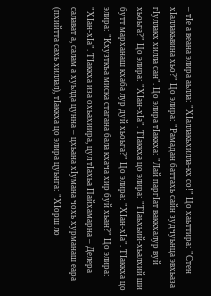– тIе а веана элира аьлла: "ХIаллакьхилла-кх со!" Цо хаьттира: "Стен хIаллакьвина хьо?" Цо элира: "Рамадан баттахь сайн зудчуьнца эвхьаза гIуллакх хилла сан". Цо элира тIаккха: "Лай паргIат ваккхалур вуй хьоьга?" Цо элира: "ХIан-хIа". ТIаккха цо элира: "ТIаьхьий-хьалхий ши бутт марханаш кхаба лур дуй хьоьга?" Цо элира: "ХIан-хIа". ТIаккха цо элира: "Кхузткъа миска стагана бала кхача хир буй хьан?" Цо элира: "ХIан-хIа". ТIаккха иза охьахиира, цул тIахьа Пайхамарна – Делера салават а, салам а хуьлда цунна – цхьана хIумана чохь хурманаш еара (пхийтта сахь хиллал), тIаккха цо элира цуьнга: "ХIорш ло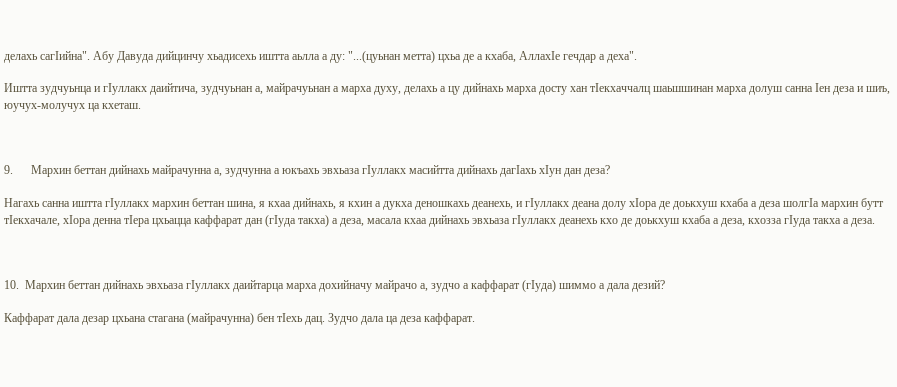делахь сагIийна". Абу Давуда дийцинчу хьадисехь иштта аьлла а ду: "...(цуьнан метта) цхьа де а кхаба, АллахIе гечдар а деха".

Иштта зудчуьнца и гIуллакх даийтича, зудчуьнан а, майрачуьнан а марха духу, делахь а цу дийнахь марха досту хан тIекхаччалц шаьшшинан марха долуш санна Iен деза и шиъ, юучух-молучух ца кхеташ.



9.      Мархин беттан дийнахь майрачунна а, зудчунна а юкъахь эвхьаза гIуллакх масийтта дийнахь дагIахь хIун дан деза?

Нагахь санна иштта гIуллакх мархин беттан шина, я кхаа дийнахь, я кхин а дукха деношкахь деанехь, и гIуллакх деана долу хIора де доькхуш кхаба а деза шолгIа мархин бутт тIекхачале, хIора денна тIера цхьацца каффарат дан (гIуда такха) а деза, масала кхаа дийнахь эвхьаза гIуллакх деанехь кхо де доькхуш кхаба а деза, кхозза гIуда такха а деза.



10.  Мархин беттан дийнахь эвхьаза гIуллакх даийтарца марха дохийначу майрачо а, зудчо а каффарат (гIуда) шиммо а дала дезий?

Каффарат дала дезар цхьана стагана (майрачунна) бен тIехь дац. Зудчо дала ца деза каффарат.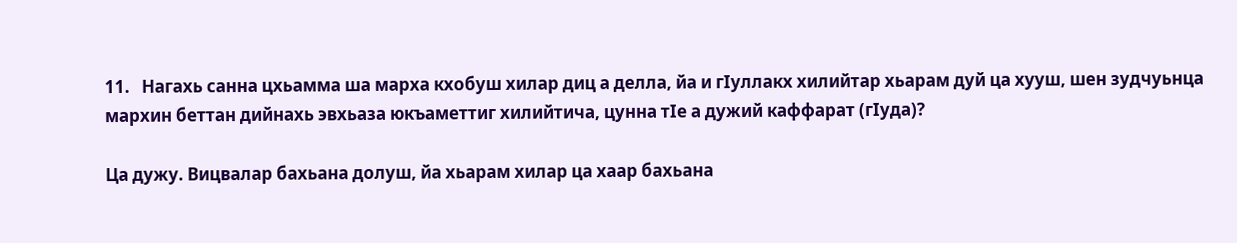11.   Нагахь санна цхьамма ша марха кхобуш хилар диц а делла, йа и гIуллакх хилийтар хьарам дуй ца хууш, шен зудчуьнца мархин беттан дийнахь эвхьаза юкъаметтиг хилийтича, цунна тIе а дужий каффарат (гIуда)?

Ца дужу. Вицвалар бахьана долуш, йа хьарам хилар ца хаар бахьана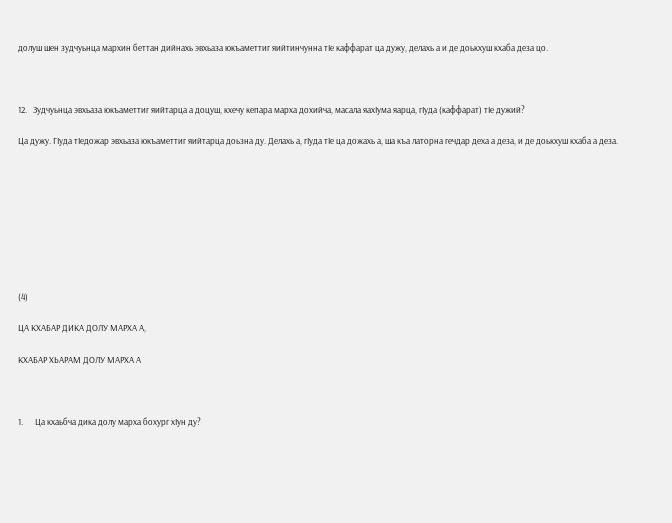долуш шен зудчуьнца мархин беттан дийнахь эвхьаза юкъаметтиг яийтинчунна тIе каффарат ца дужу, делахь а и де доькхуш кхаба деза цо.



12.   Зудчуьнца эвхьаза юкъаметтиг яийтарца а доцуш, кхечу кепара марха дохийча, масала яахIума яарца, гIуда (каффарат) тIе дужий?

Ца дужу. ГIуда тIедожар эвхьаза юкъаметтиг яийтарца доьзна ду. Делахь а, гIуда тIе ца дожахь а, ша къа латорна гечдар деха а деза, и де доькхуш кхаба а деза.









(4)

ЦА КХАБАР ДИКА ДОЛУ МАРХА А,

КХАБАР ХЬАРАМ ДОЛУ МАРХА А



1.      Ца кхаьбча дика долу марха бохург хIун ду?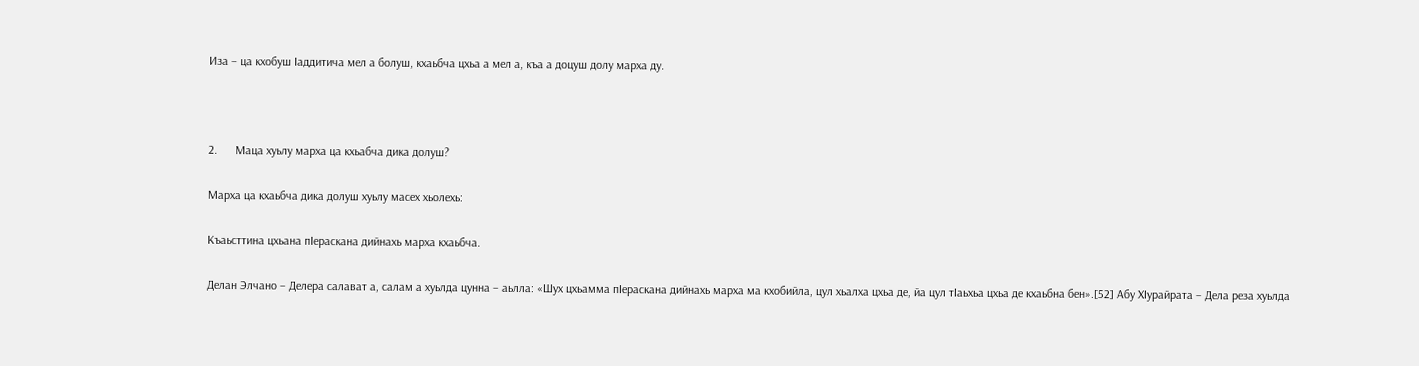Иза – ца кхобуш Iаддитича мел а болуш, кхаьбча цхьа а мел а, къа а доцуш долу марха ду.



2.      Маца хуьлу марха ца кхьабча дика долуш?

Марха ца кхаьбча дика долуш хуьлу масех хьолехь:

Къаьсттина цхьана пIераскана дийнахь марха кхаьбча.

Делан Элчано – Делера салават а, салам а хуьлда цунна – аьлла: «Шух цхьамма пIераскана дийнахь марха ма кхобийла, цул хьалха цхьа де, йа цул тIаьхьа цхьа де кхаьбна бен».[52] Абу ХIурайрата – Дела реза хуьлда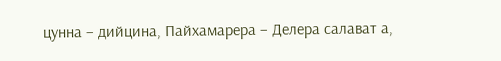цунна – дийцина, Пайхамарера – Делера салават а,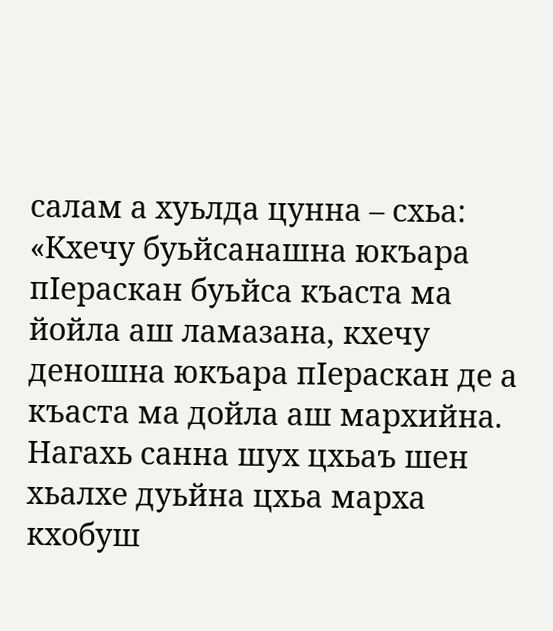салам а хуьлда цунна – схьа: «Кхечу буьйсанашна юкъара пIераскан буьйса къаста ма йойла аш ламазана, кхечу деношна юкъара пIераскан де а къаста ма дойла аш мархийна. Нагахь санна шух цхьаъ шен хьалхе дуьйна цхьа марха кхобуш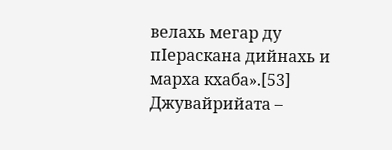велахь мегар ду пIераскана дийнахь и марха кхаба».[53] Джувайрийата –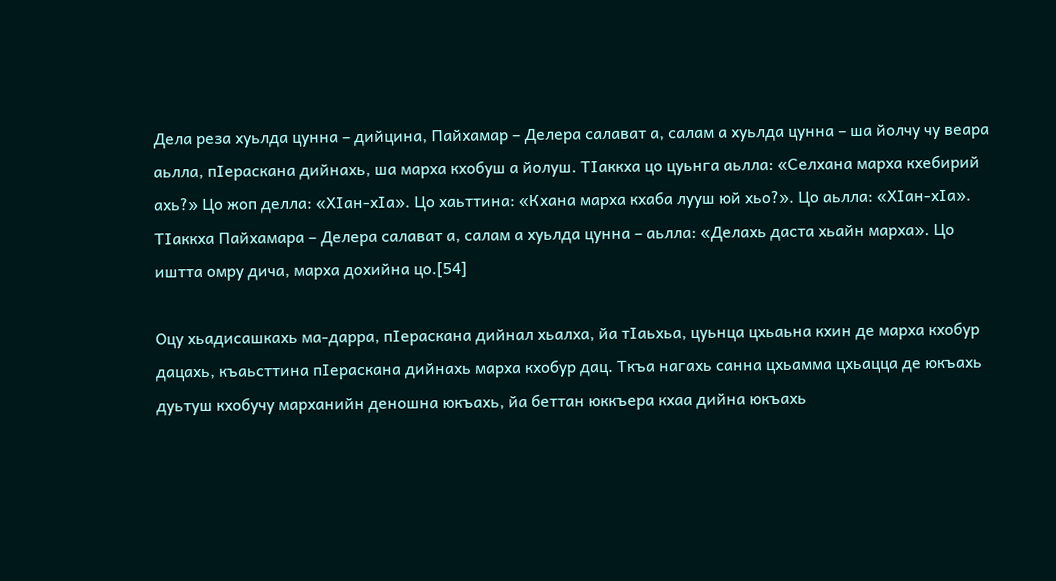Дела реза хуьлда цунна – дийцина, Пайхамар – Делера салават а, салам а хуьлда цунна – ша йолчу чу веара аьлла, пIераскана дийнахь, ша марха кхобуш а йолуш. ТIаккха цо цуьнга аьлла: «Селхана марха кхебирий ахь?» Цо жоп делла: «ХIан-хIа». Цо хаьттина: «Кхана марха кхаба лууш юй хьо?». Цо аьлла: «ХIан-хIа». ТIаккха Пайхамара – Делера салават а, салам а хуьлда цунна – аьлла: «Делахь даста хьайн марха». Цо иштта омру дича, марха дохийна цо.[54]

Оцу хьадисашкахь ма-дарра, пIераскана дийнал хьалха, йа тIаьхьа, цуьнца цхьаьна кхин де марха кхобур дацахь, къаьсттина пIераскана дийнахь марха кхобур дац. Ткъа нагахь санна цхьамма цхьацца де юкъахь дуьтуш кхобучу марханийн деношна юкъахь, йа беттан юккъера кхаа дийна юкъахь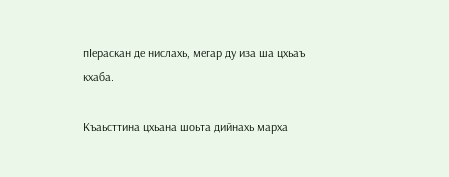пIераскан де нислахь, мегар ду иза ша цхьаъ кхаба.

Къаьсттина цхьана шоьта дийнахь марха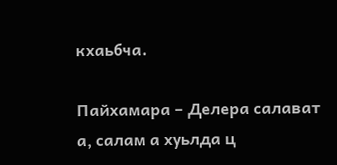кхаьбча.

Пайхамара – Делера салават а, салам а хуьлда ц